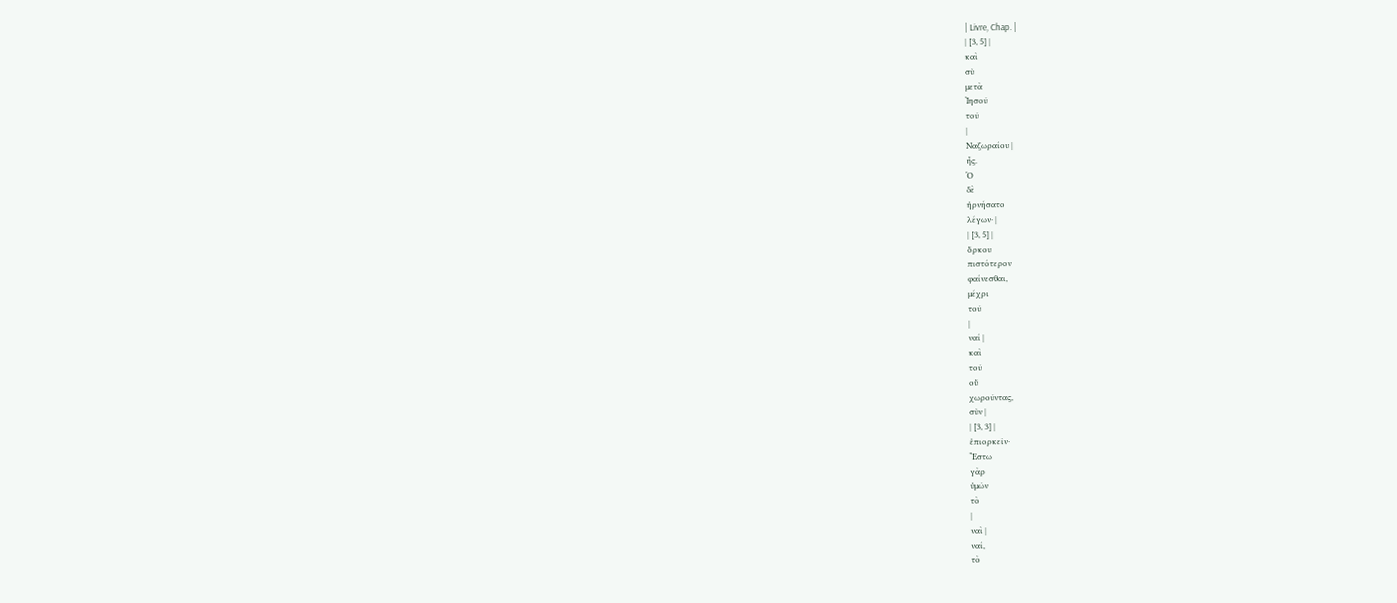| Livre, Chap. |
| [3, 5] |
καὶ
σὺ
μετὰ
Ἰησοῦ
τοῦ
|
Ναζωραίου |
ἦς.
Ὁ
δὲ
ἠρνήσατο
λέγων· |
| [3, 5] |
ὅρκου
πιστότερον
φαίνεσθαι,
μέχρι
τοῦ
|
ναί |
καὶ
τοῦ
οὔ
χωροῦντας,
σὺν |
| [3, 3] |
ἐπιορκεῖν·
Ἔστω
γὰρ
ὑμῶν
τὸ
|
ναὶ |
ναί,
τὸ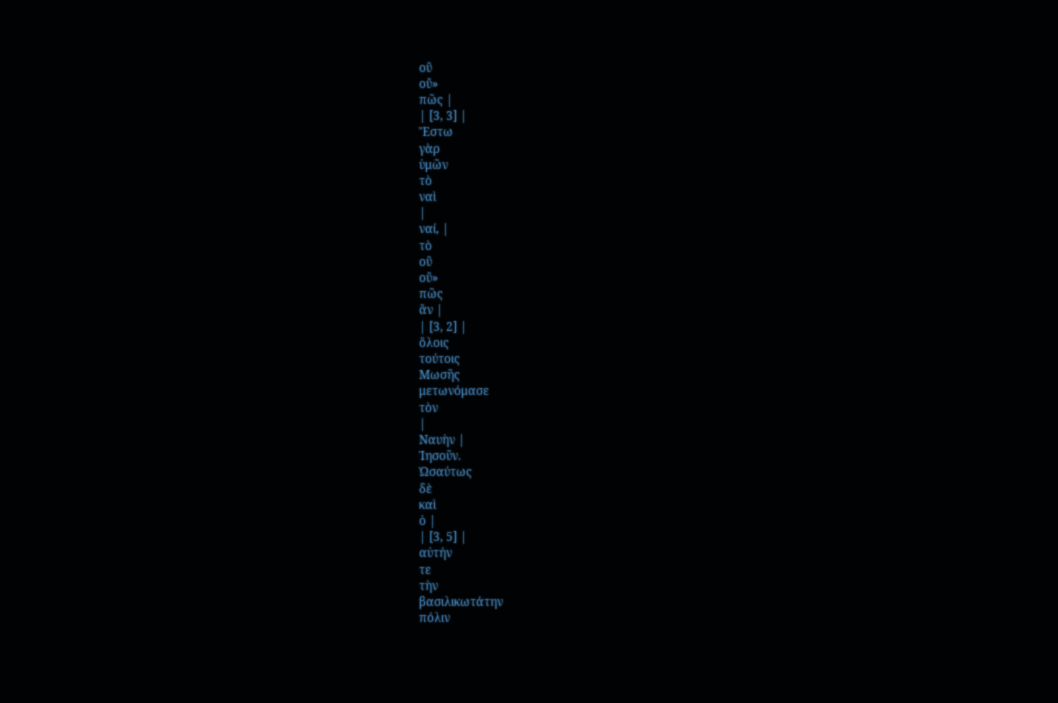οὒ
οὔ»
πῶς |
| [3, 3] |
Ἔστω
γὰρ
ὑμῶν
τὸ
ναὶ
|
ναί, |
τὸ
οὒ
οὔ»
πῶς
ἂν |
| [3, 2] |
ὅλοις
τούτοις
Μωσῆς
μετωνόμασε
τὸν
|
Ναυὴν |
Ἰησοῦν.
Ὡσαύτως
δὲ
καὶ
ὁ |
| [3, 5] |
αὐτήν
τε
τὴν
βασιλικωτάτην
πόλιν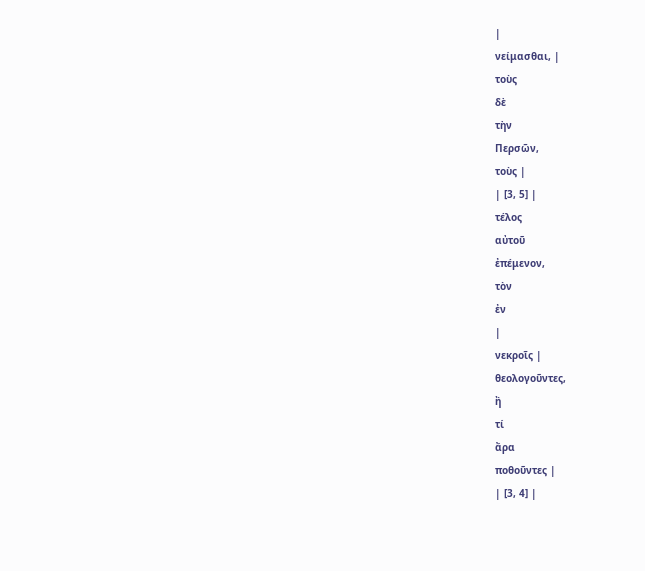|
νείμασθαι, |
τοὺς
δὲ
τὴν
Περσῶν,
τοὺς |
| [3, 5] |
τέλος
αὐτοῦ
ἐπέμενον,
τὸν
ἐν
|
νεκροῖς |
θεολογοῦντες,
ἢ
τί
ἄρα
ποθοῦντες |
| [3, 4] |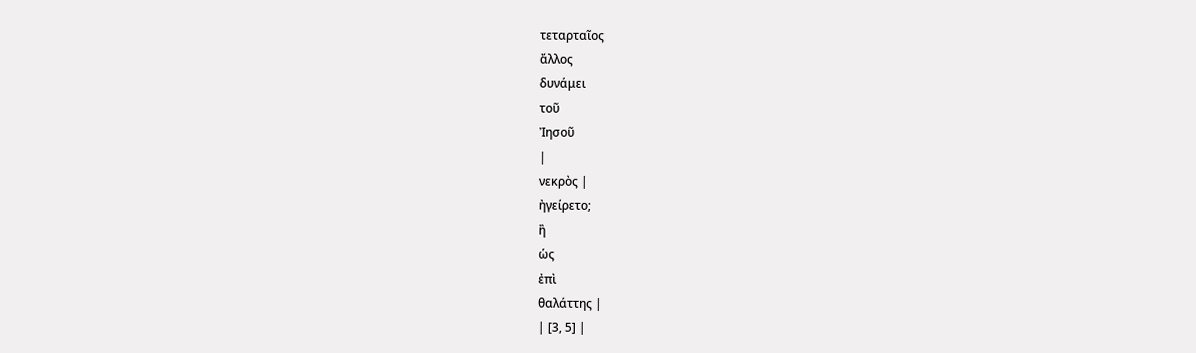τεταρταῖος
ἄλλος
δυνάμει
τοῦ
Ἰησοῦ
|
νεκρὸς |
ἠγείρετο;
ἢ
ὡς
ἐπὶ
θαλάττης |
| [3, 5] |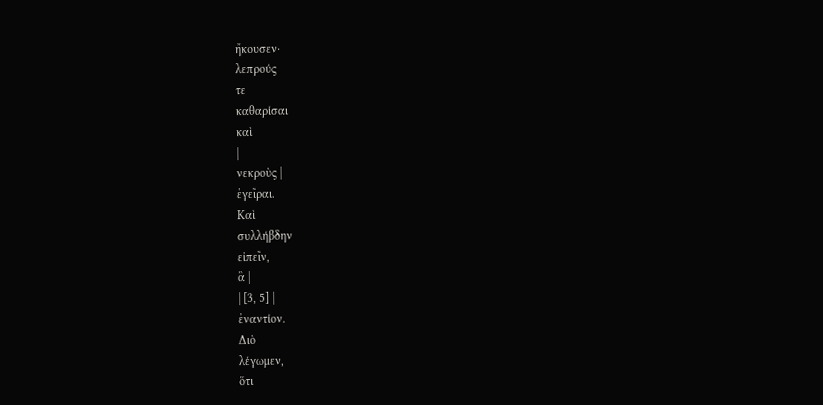ἤκουσεν·
λεπρούς
τε
καθαρίσαι
καὶ
|
νεκροὺς |
ἐγεῖραι.
Καὶ
συλλήβδην
εἰπεῖν,
ἃ |
| [3, 5] |
ἐναντίον.
Διὸ
λέγωμεν,
ὅτι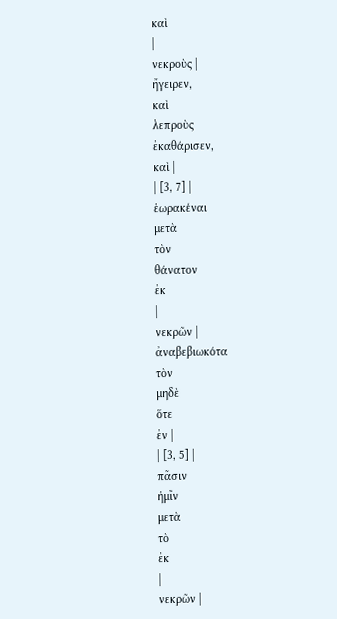καὶ
|
νεκροὺς |
ἤγειρεν,
καὶ
λεπροὺς
ἐκαθάρισεν,
καὶ |
| [3, 7] |
ἑωρακέναι
μετὰ
τὸν
θάνατον
ἐκ
|
νεκρῶν |
ἀναβεβιωκότα
τὸν
μηδὲ
ὅτε
ἐν |
| [3, 5] |
πᾶσιν
ἡμῖν
μετὰ
τὸ
ἐκ
|
νεκρῶν |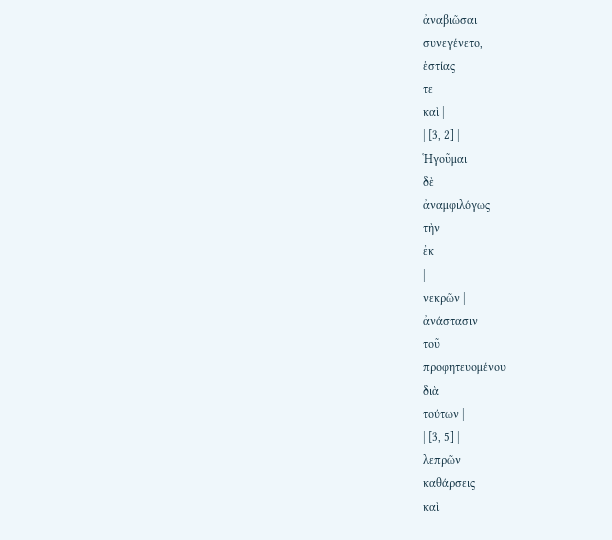ἀναβιῶσαι
συνεγένετο,
ἑστίας
τε
καὶ |
| [3, 2] |
Ἡγοῦμαι
δὲ
ἀναμφιλόγως
τὴν
ἐκ
|
νεκρῶν |
ἀνάστασιν
τοῦ
προφητευομένου
διὰ
τούτων |
| [3, 5] |
λεπρῶν
καθάρσεις
καὶ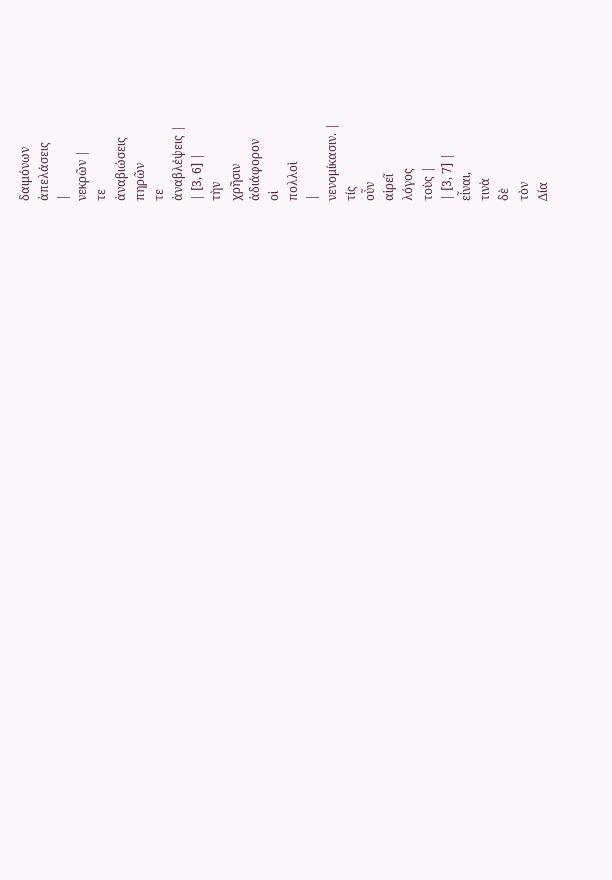δαιμόνων
ἀπελάσεις
|
νεκρῶν |
τε
ἀναβιώσεις
πηρῶν
τε
ἀναβλέψεις |
| [3, 6] |
τὴν
χρῆσιν
ἀδιάφορον
οἱ
πολλοὶ
|
νενομίκασιν. |
τίς
οὖν
αἱρεῖ
λόγος
τοὺς |
| [3, 7] |
εἶναι,
τινὰ
δὲ
τὸν
Δία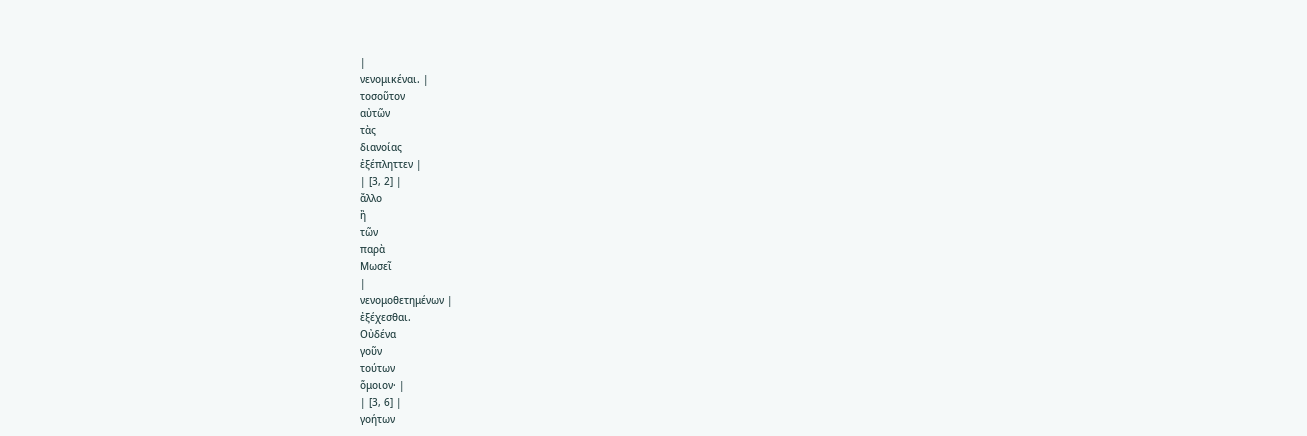|
νενομικέναι. |
τοσοῦτον
αὐτῶν
τὰς
διανοίας
ἐξέπληττεν |
| [3, 2] |
ἄλλο
ἢ
τῶν
παρὰ
Μωσεῖ
|
νενομοθετημένων |
ἐξέχεσθαι.
Οὐδένα
γοῦν
τούτων
ὅμοιον· |
| [3, 6] |
γοήτων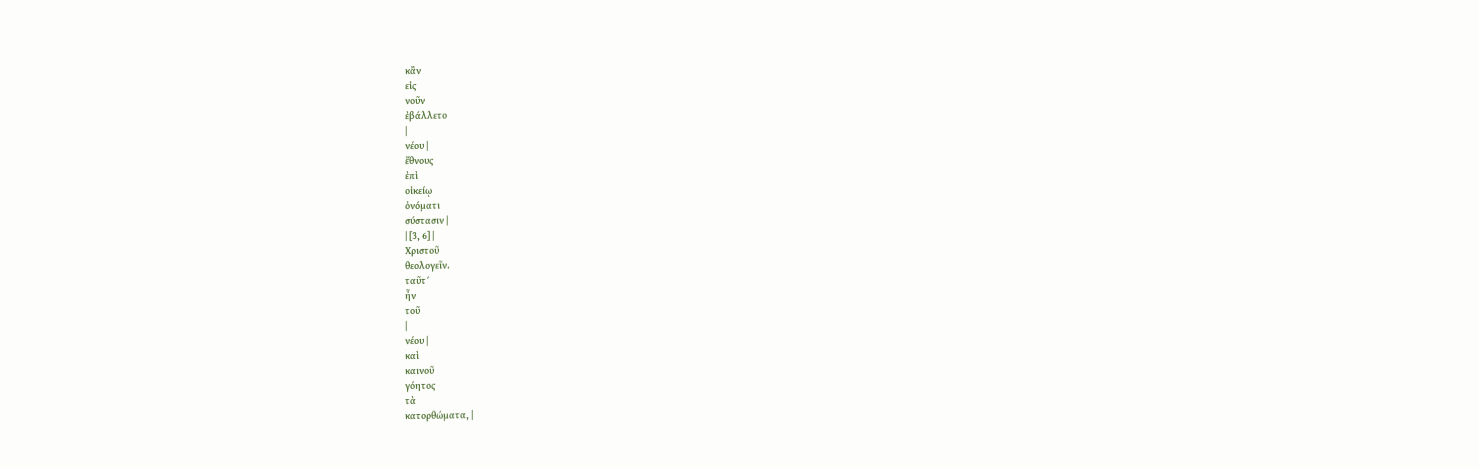κἂν
εἰς
νοῦν
ἐβάλλετο
|
νέου |
ἔθνους
ἐπὶ
οἰκείῳ
ὀνόματι
σύστασιν |
| [3, 6] |
Χριστοῦ
θεολογεῖν.
ταῦτ´
ἦν
τοῦ
|
νέου |
καὶ
καινοῦ
γόητος
τὰ
κατορθώματα, |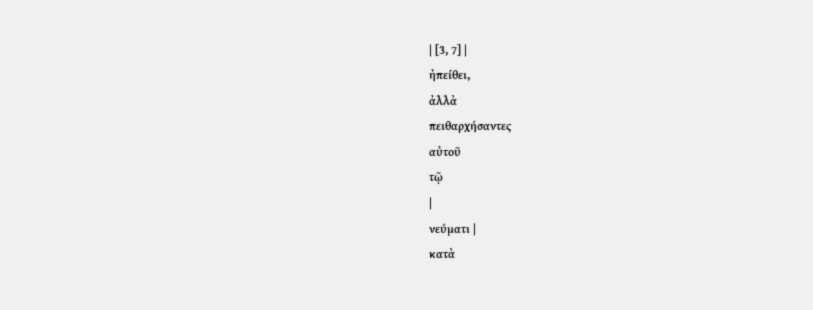| [3, 7] |
ἠπείθει,
ἀλλὰ
πειθαρχήσαντες
αὐτοῦ
τῷ
|
νεύματι |
κατὰ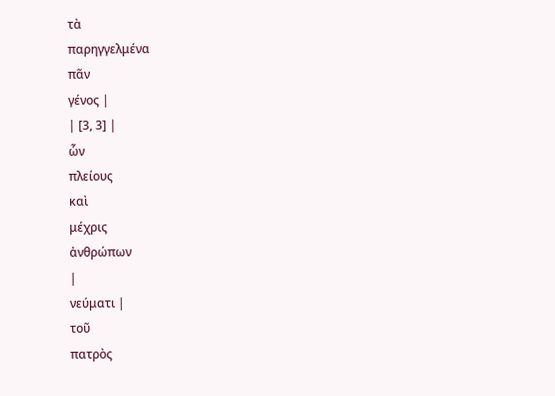τὰ
παρηγγελμένα
πᾶν
γένος |
| [3, 3] |
ὧν
πλείους
καὶ
μέχρις
ἀνθρώπων
|
νεύματι |
τοῦ
πατρὸς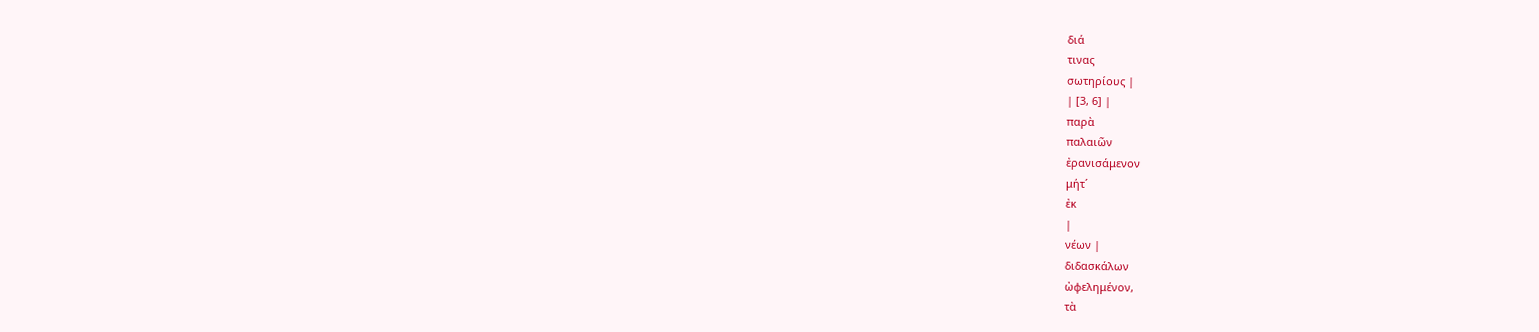διά
τινας
σωτηρίους |
| [3, 6] |
παρὰ
παλαιῶν
ἐρανισάμενον
μήτ´
ἐκ
|
νέων |
διδασκάλων
ὠφελημένον,
τὰ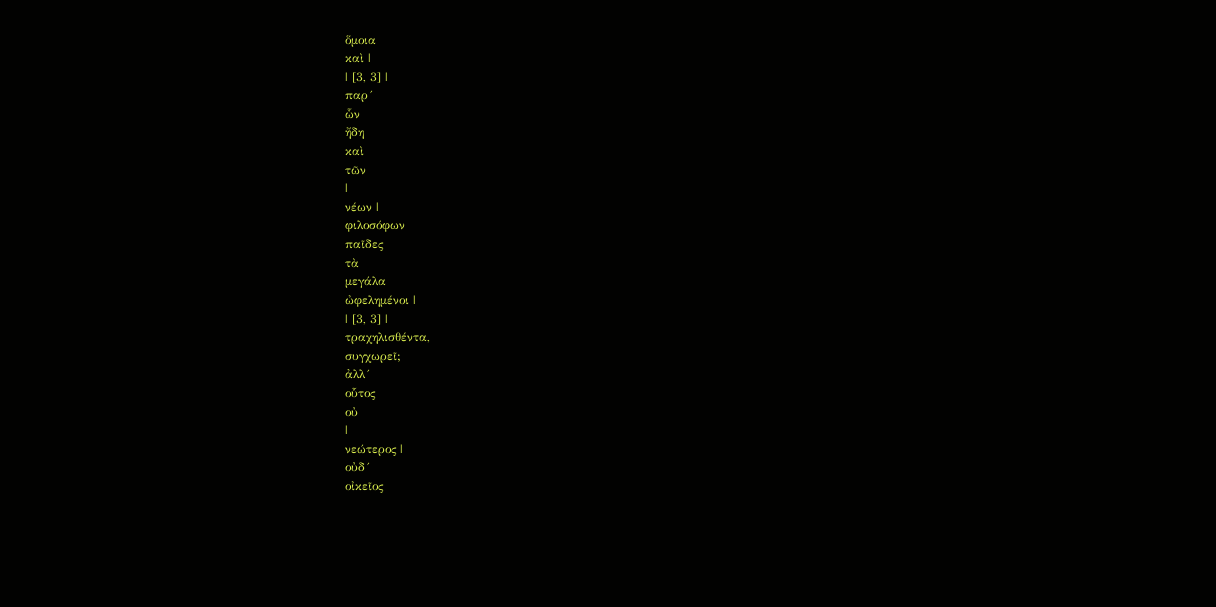ὅμοια
καὶ |
| [3, 3] |
παρ´
ὧν
ἤδη
καὶ
τῶν
|
νέων |
φιλοσόφων
παῖδες
τὰ
μεγάλα
ὠφελημένοι |
| [3, 3] |
τραχηλισθέντα,
συγχωρεῖ;
ἀλλ´
οὗτος
οὐ
|
νεώτερος |
οὐδ´
οἰκεῖος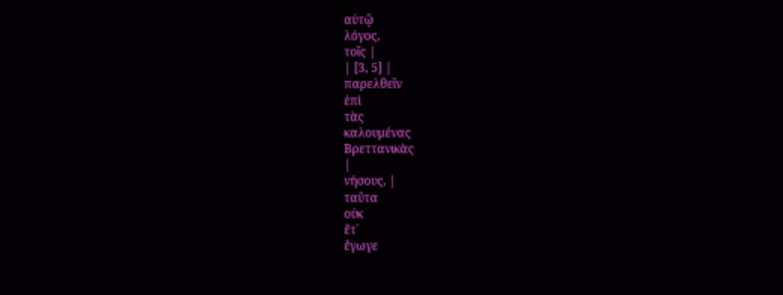αὐτῷ
λόγος,
τοῖς |
| [3, 5] |
παρελθεῖν
ἐπὶ
τὰς
καλουμένας
Βρεττανικὰς
|
νήσους, |
ταῦτα
οὐκ
ἔτ´
ἔγωγε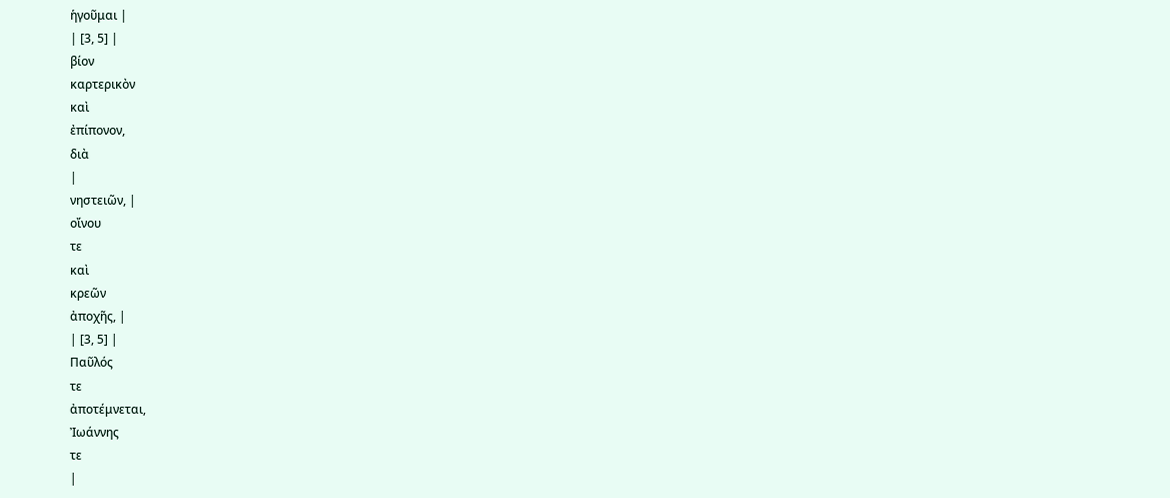ἡγοῦμαι |
| [3, 5] |
βίον
καρτερικὸν
καὶ
ἐπίπονον,
διὰ
|
νηστειῶν, |
οἴνου
τε
καὶ
κρεῶν
ἀποχῆς, |
| [3, 5] |
Παῦλός
τε
ἀποτέμνεται,
Ἰωάννης
τε
|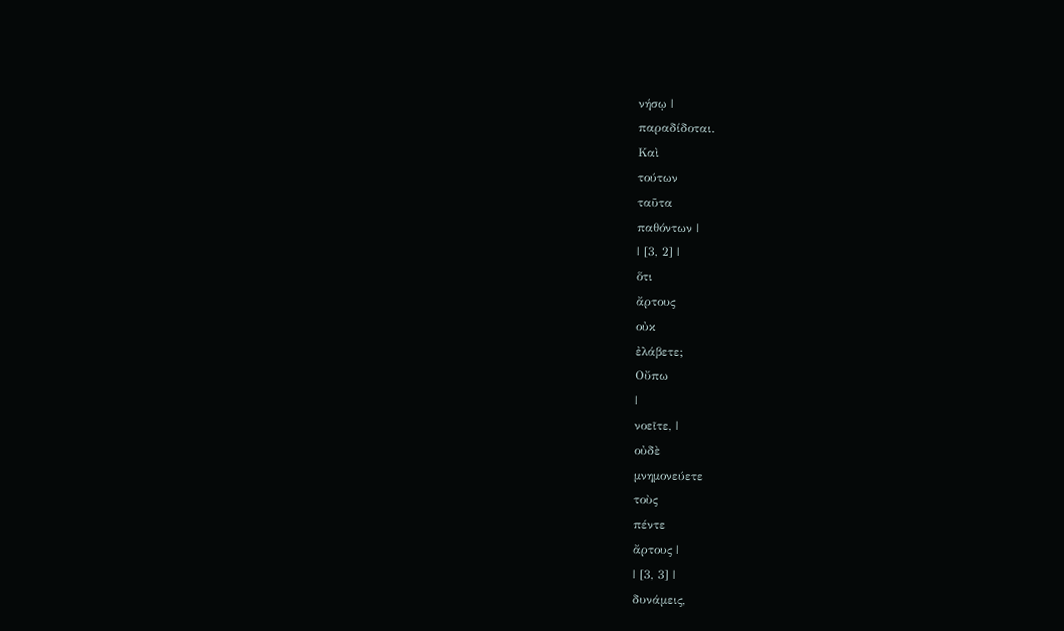νήσῳ |
παραδίδοται.
Καὶ
τούτων
ταῦτα
παθόντων |
| [3, 2] |
ὅτι
ἄρτους
οὐκ
ἐλάβετε;
Οὔπω
|
νοεῖτε, |
οὐδὲ
μνημονεύετε
τοὺς
πέντε
ἄρτους |
| [3, 3] |
δυνάμεις,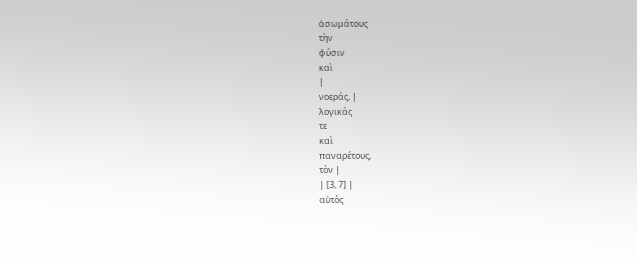ἀσωμάτους
τὴν
φύσιν
καὶ
|
νοεράς, |
λογικάς
τε
καὶ
παναρέτους,
τὸν |
| [3, 7] |
αὐτὸς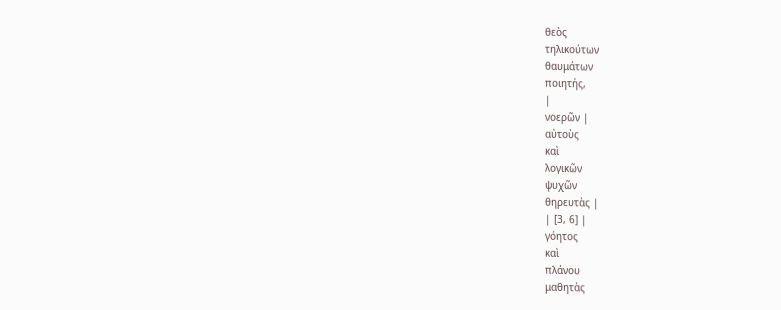θεὸς
τηλικούτων
θαυμάτων
ποιητής,
|
νοερῶν |
αὐτοὺς
καὶ
λογικῶν
ψυχῶν
θηρευτὰς |
| [3, 6] |
γόητος
καὶ
πλάνου
μαθητὰς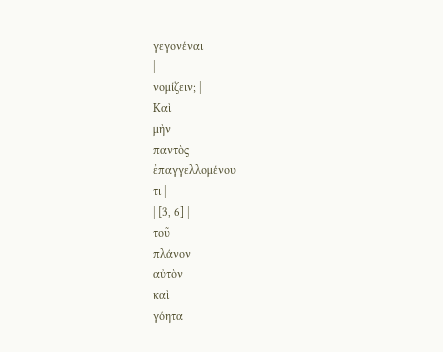γεγονέναι
|
νομίζειν; |
Καὶ
μὴν
παντὸς
ἐπαγγελλομένου
τι |
| [3, 6] |
τοῦ
πλάνον
αὐτὸν
καὶ
γόητα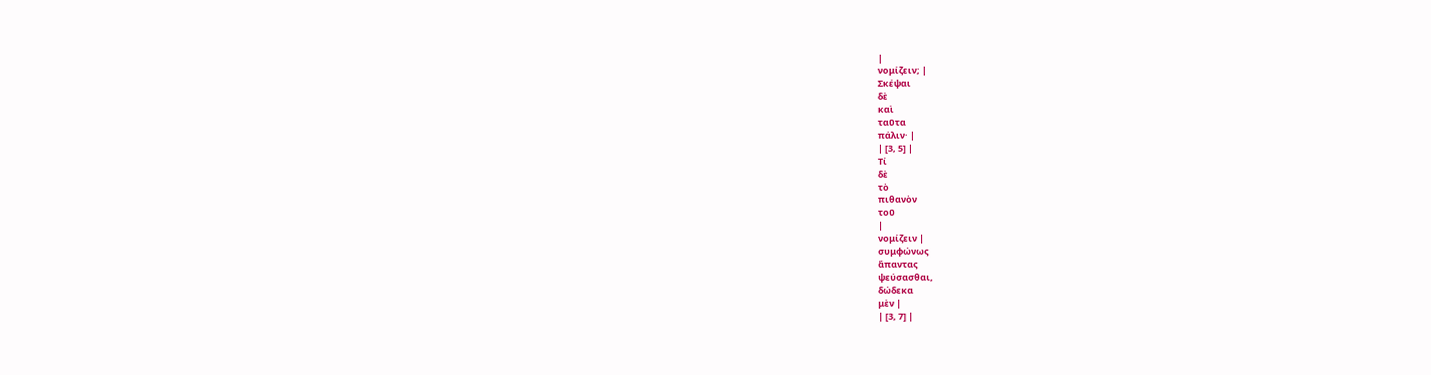|
νομίζειν; |
Σκέψαι
δὲ
καὶ
ταῦτα
πάλιν· |
| [3, 5] |
Τί
δὲ
τὸ
πιθανὸν
τοῦ
|
νομίζειν |
συμφώνως
ἅπαντας
ψεύσασθαι,
δώδεκα
μὲν |
| [3, 7] |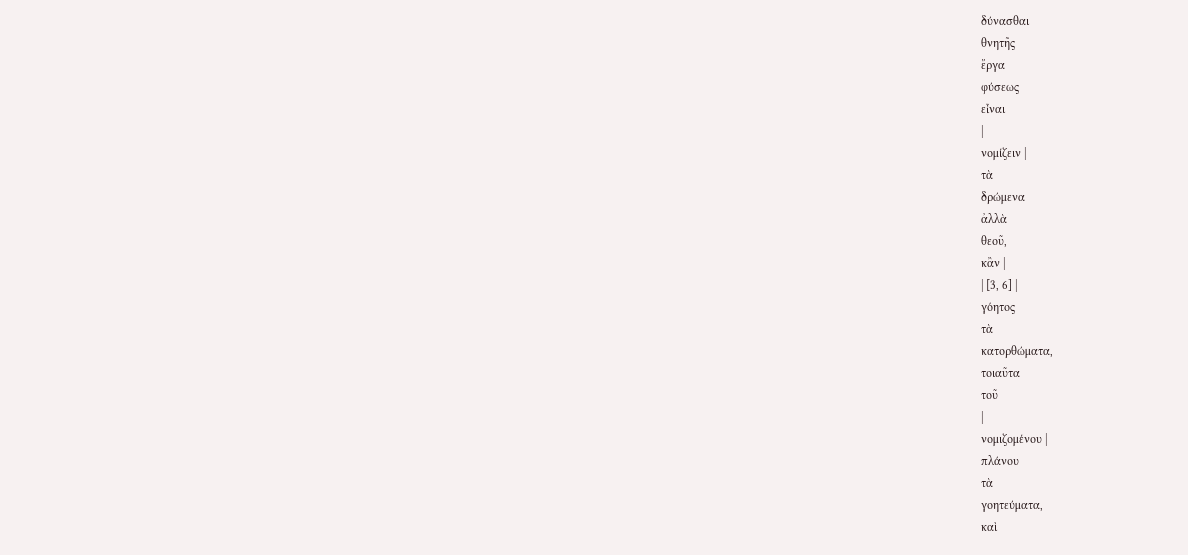δύνασθαι
θνητῆς
ἔργα
φύσεως
εἶναι
|
νομίζειν |
τὰ
δρώμενα
ἀλλὰ
θεοῦ,
κἂν |
| [3, 6] |
γόητος
τὰ
κατορθώματα,
τοιαῦτα
τοῦ
|
νομιζομένου |
πλάνου
τὰ
γοητεύματα,
καὶ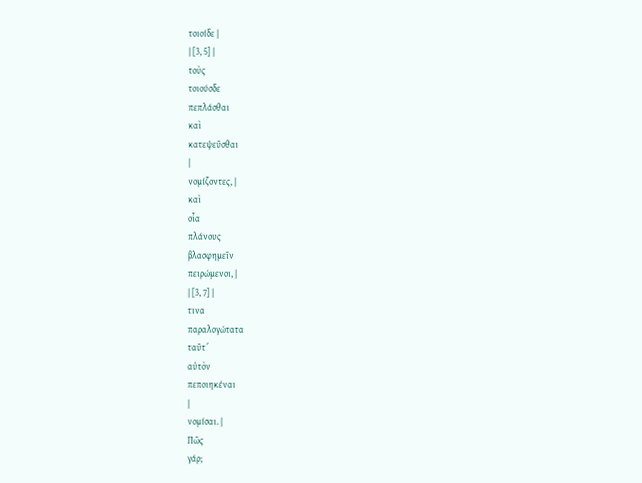τοιοίδε |
| [3, 5] |
τοὺς
τοιούσδε
πεπλάσθαι
καὶ
κατεψεῦσθαι
|
νομίζοντες, |
καὶ
οἷα
πλάνους
βλασφημεῖν
πειρώμενοι, |
| [3, 7] |
τινα
παραλογώτατα
ταῦτ´
αὐτὸν
πεποιηκέναι
|
νομίσαι. |
Πῶς
γάρ;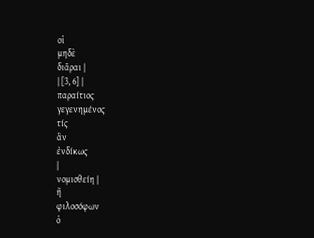οἱ
μηδὲ
διᾶραι |
| [3, 6] |
παραίτιος
γεγενημένος
τίς
ἂν
ἐνδίκως
|
νομισθείη |
ἢ
φιλοσόφων
ὁ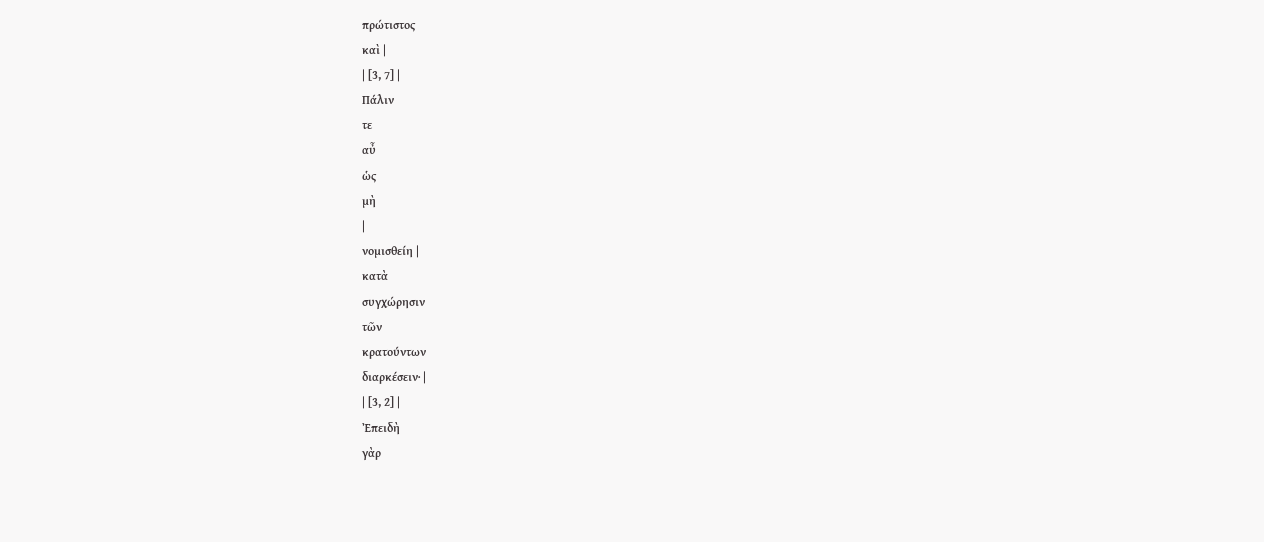πρώτιστος
καὶ |
| [3, 7] |
Πάλιν
τε
αὖ
ὡς
μὴ
|
νομισθείη |
κατὰ
συγχώρησιν
τῶν
κρατούντων
διαρκέσειν· |
| [3, 2] |
Ἐπειδὴ
γὰρ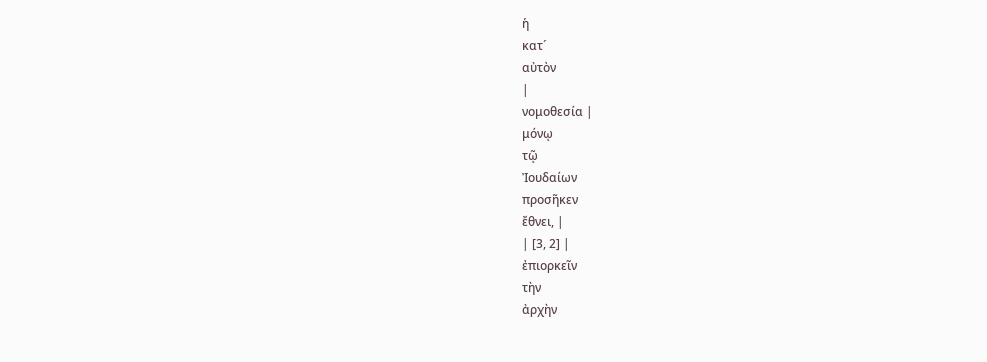ἡ
κατ´
αὐτὸν
|
νομοθεσία |
μόνῳ
τῷ
Ἰουδαίων
προσῆκεν
ἔθνει, |
| [3, 2] |
ἐπιορκεῖν
τὴν
ἀρχὴν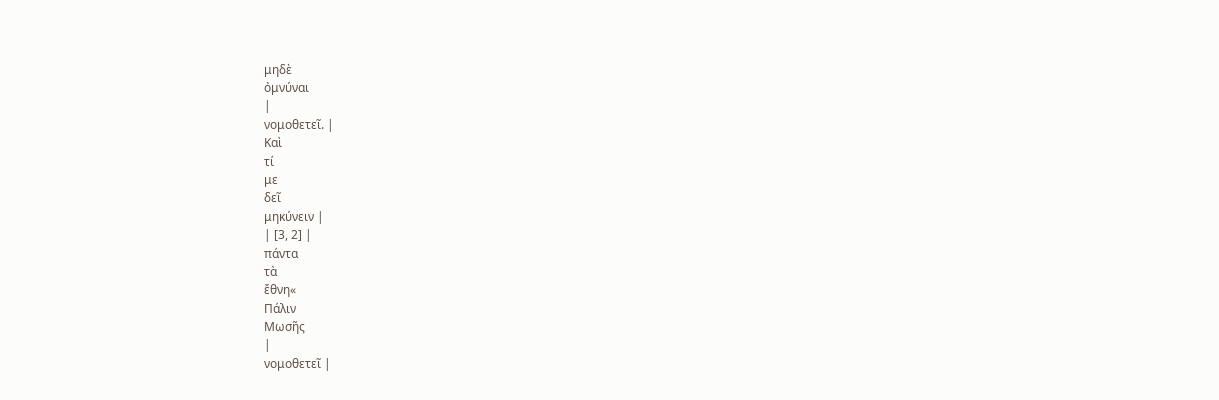μηδὲ
ὀμνύναι
|
νομοθετεῖ. |
Καὶ
τί
με
δεῖ
μηκύνειν |
| [3, 2] |
πάντα
τὰ
ἔθνη«
Πάλιν
Μωσῆς
|
νομοθετεῖ |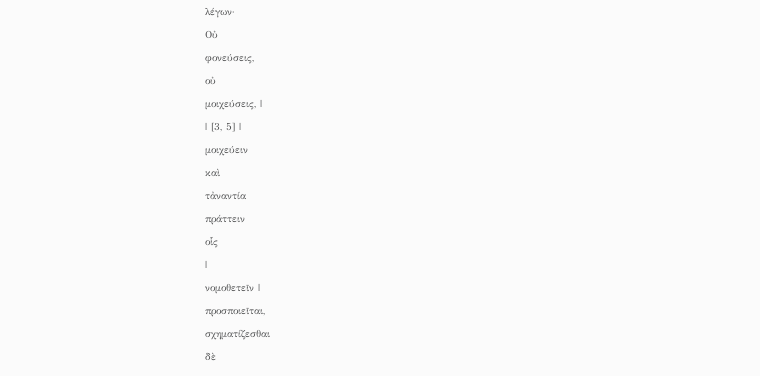λέγων·
Οὐ
φονεύσεις,
οὐ
μοιχεύσεις, |
| [3, 5] |
μοιχεύειν
καὶ
τἀναντία
πράττειν
οἷς
|
νομοθετεῖν |
προσποιεῖται,
σχηματίζεσθαι
δὲ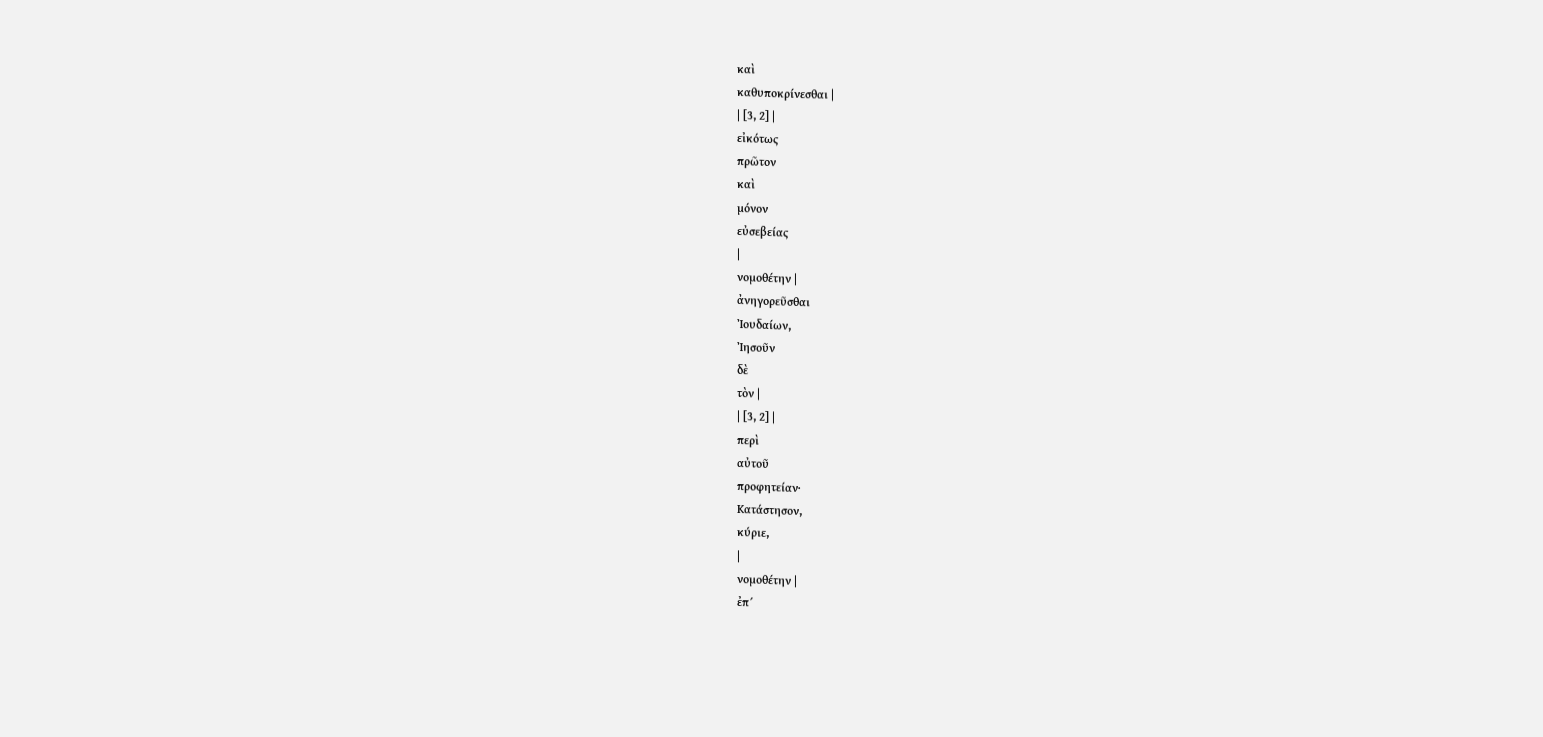καὶ
καθυποκρίνεσθαι |
| [3, 2] |
εἰκότως
πρῶτον
καὶ
μόνον
εὐσεβείας
|
νομοθέτην |
ἀνηγορεῦσθαι
Ἰουδαίων,
Ἰησοῦν
δὲ
τὸν |
| [3, 2] |
περὶ
αὐτοῦ
προφητείαν·
Κατάστησον,
κύριε,
|
νομοθέτην |
ἐπ´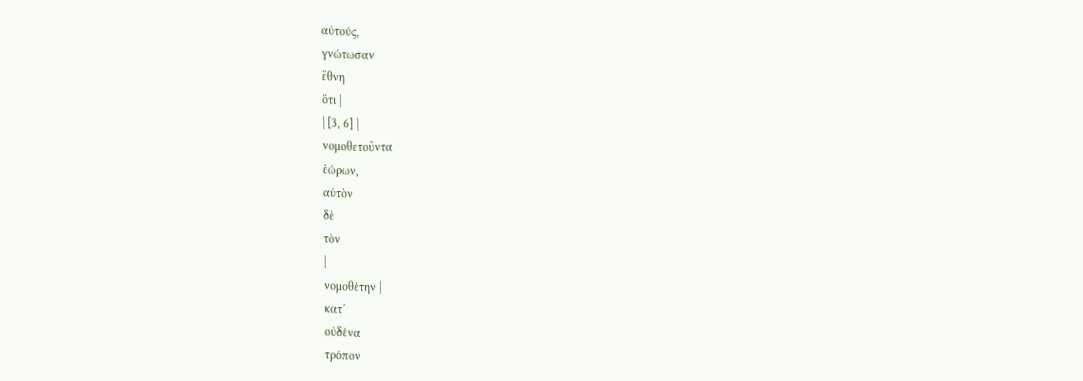αὐτούς,
γνώτωσαν
ἔθνη
ὅτι |
| [3, 6] |
νομοθετοῦντα
ἑώρων,
αὐτὸν
δὲ
τὸν
|
νομοθέτην |
κατ´
οὐδένα
τρόπον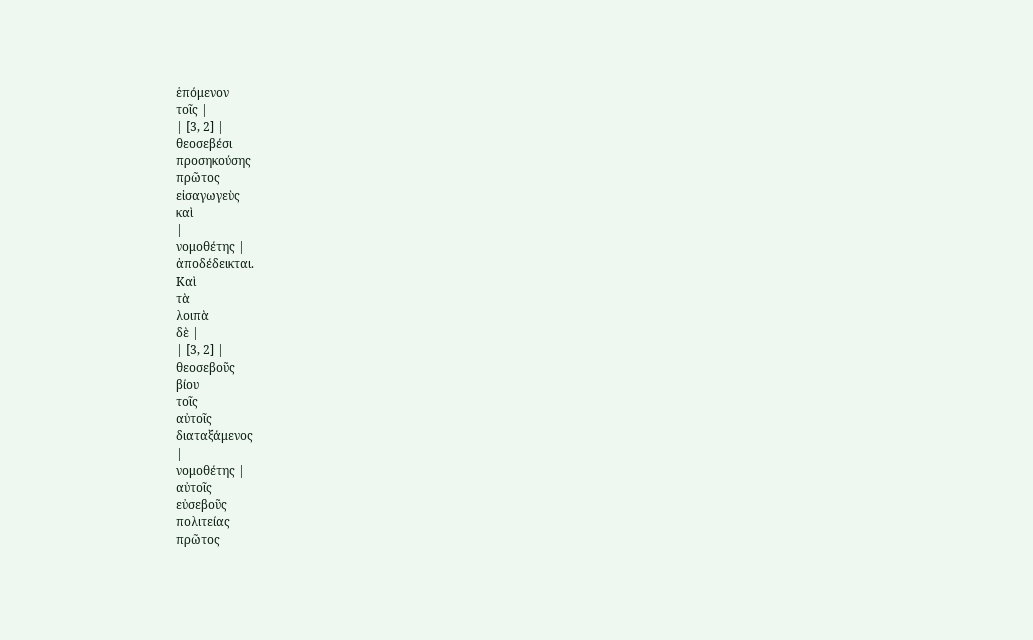ἑπόμενον
τοῖς |
| [3, 2] |
θεοσεβέσι
προσηκούσης
πρῶτος
εἰσαγωγεὺς
καὶ
|
νομοθέτης |
ἀποδέδεικται.
Καὶ
τὰ
λοιπὰ
δὲ |
| [3, 2] |
θεοσεβοῦς
βίου
τοῖς
αὐτοῖς
διαταξάμενος
|
νομοθέτης |
αὐτοῖς
εὐσεβοῦς
πολιτείας
πρῶτος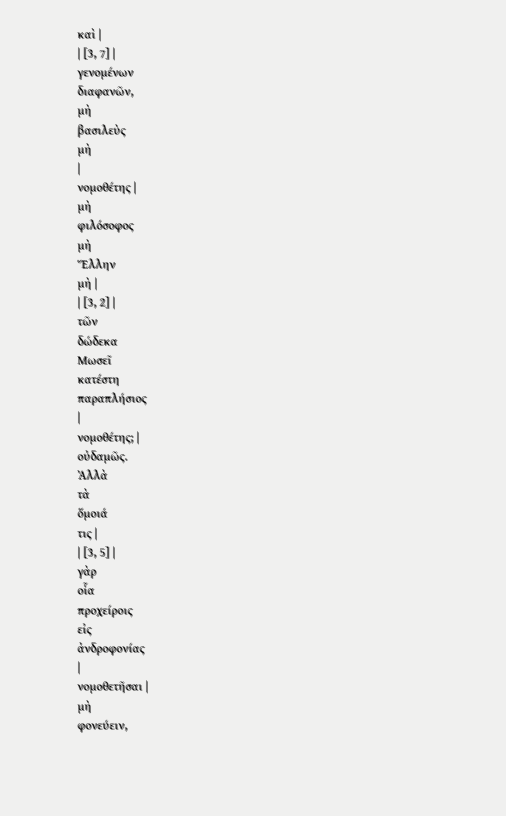καὶ |
| [3, 7] |
γενομένων
διαφανῶν,
μὴ
βασιλεὺς
μὴ
|
νομοθέτης |
μὴ
φιλόσοφος
μὴ
Ἕλλην
μὴ |
| [3, 2] |
τῶν
δώδεκα
Μωσεῖ
κατέστη
παραπλήσιος
|
νομοθέτης; |
οὐδαμῶς.
Ἀλλὰ
τὰ
ὅμοιά
τις |
| [3, 5] |
γὰρ
οἷα
προχείροις
εἰς
ἀνδροφονίας
|
νομοθετῆσαι |
μὴ
φονεύειν,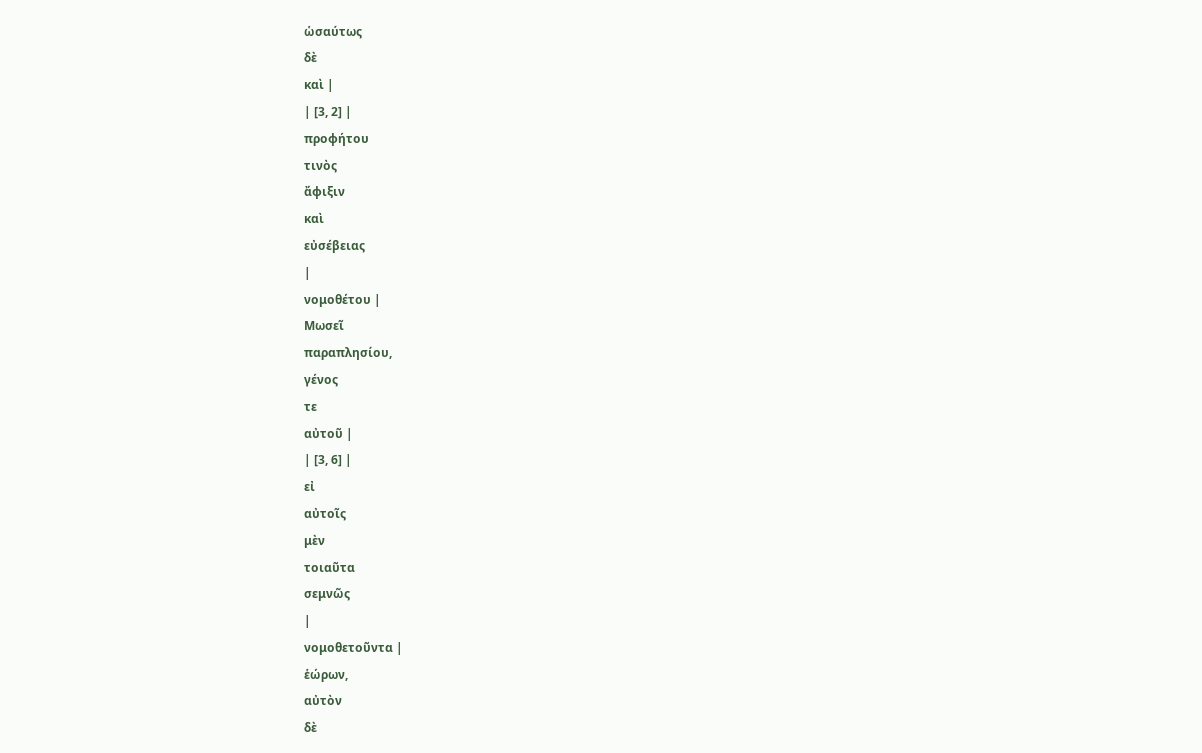ὡσαύτως
δὲ
καὶ |
| [3, 2] |
προφήτου
τινὸς
ἄφιξιν
καὶ
εὐσέβειας
|
νομοθέτου |
Μωσεῖ
παραπλησίου,
γένος
τε
αὐτοῦ |
| [3, 6] |
εἰ
αὐτοῖς
μὲν
τοιαῦτα
σεμνῶς
|
νομοθετοῦντα |
ἑώρων,
αὐτὸν
δὲ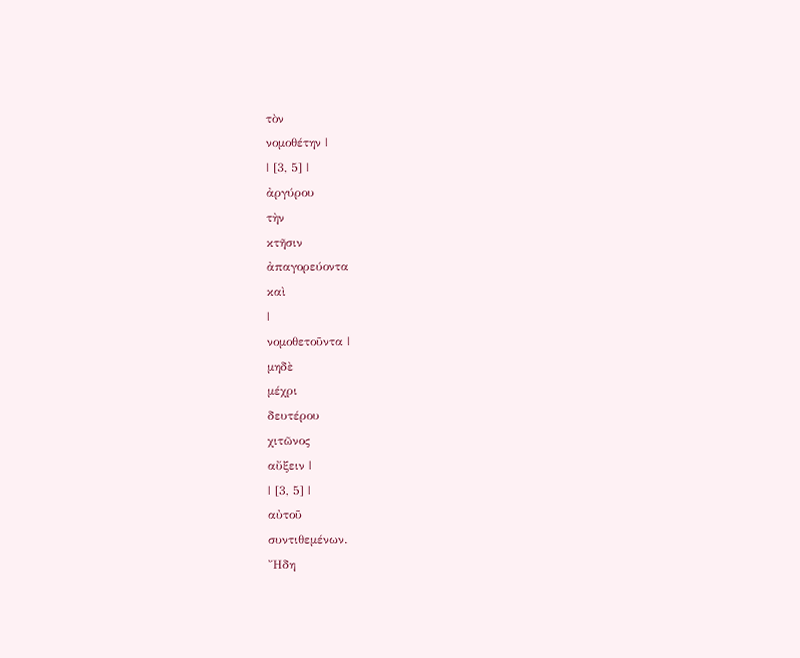τὸν
νομοθέτην |
| [3, 5] |
ἀργύρου
τὴν
κτῆσιν
ἀπαγορεύοντα
καὶ
|
νομοθετοῦντα |
μηδὲ
μέχρι
δευτέρου
χιτῶνος
αὔξειν |
| [3, 5] |
αὐτοῦ
συντιθεμένων.
Ἤδη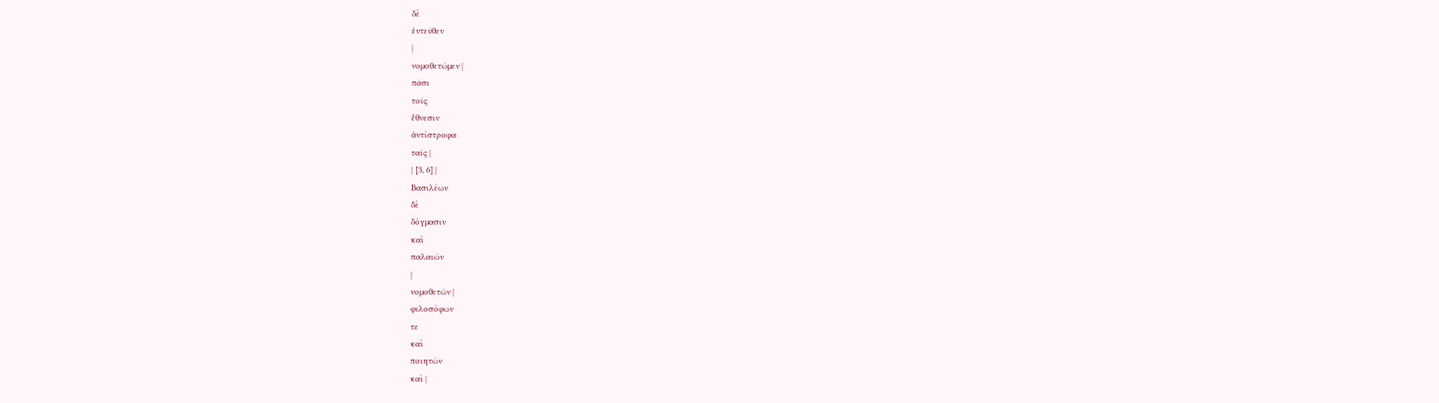δὲ
ἐντεῦθεν
|
νομοθετῶμεν |
πᾶσι
τοῖς
ἔθνεσιν
ἀντίστροφα
ταῖς |
| [3, 6] |
Βασιλέων
δὲ
δόγμασιν
καὶ
παλαιῶν
|
νομοθετῶν |
φιλοσόφων
τε
καὶ
ποιητῶν
καὶ |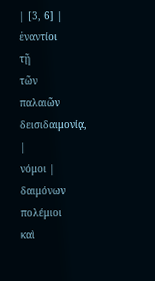| [3, 6] |
ἐναντίοι
τῇ
τῶν
παλαιῶν
δεισιδαιμονίᾳ,
|
νόμοι |
δαιμόνων
πολέμιοι
καὶ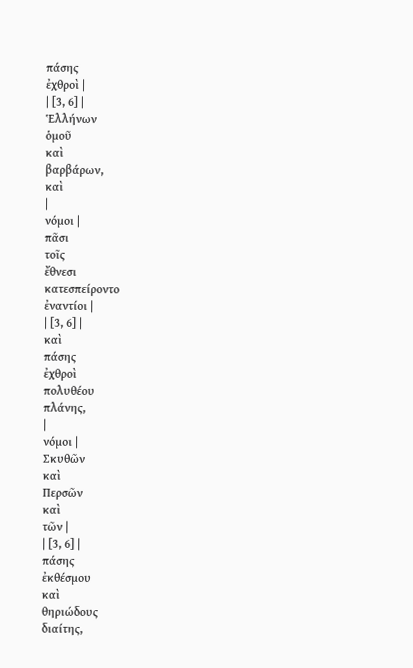πάσης
ἐχθροὶ |
| [3, 6] |
Ἑλλήνων
ὁμοῦ
καὶ
βαρβάρων,
καὶ
|
νόμοι |
πᾶσι
τοῖς
ἔθνεσι
κατεσπείροντο
ἐναντίοι |
| [3, 6] |
καὶ
πάσης
ἐχθροὶ
πολυθέου
πλάνης,
|
νόμοι |
Σκυθῶν
καὶ
Περσῶν
καὶ
τῶν |
| [3, 6] |
πάσης
ἐκθέσμου
καὶ
θηριώδους
διαίτης,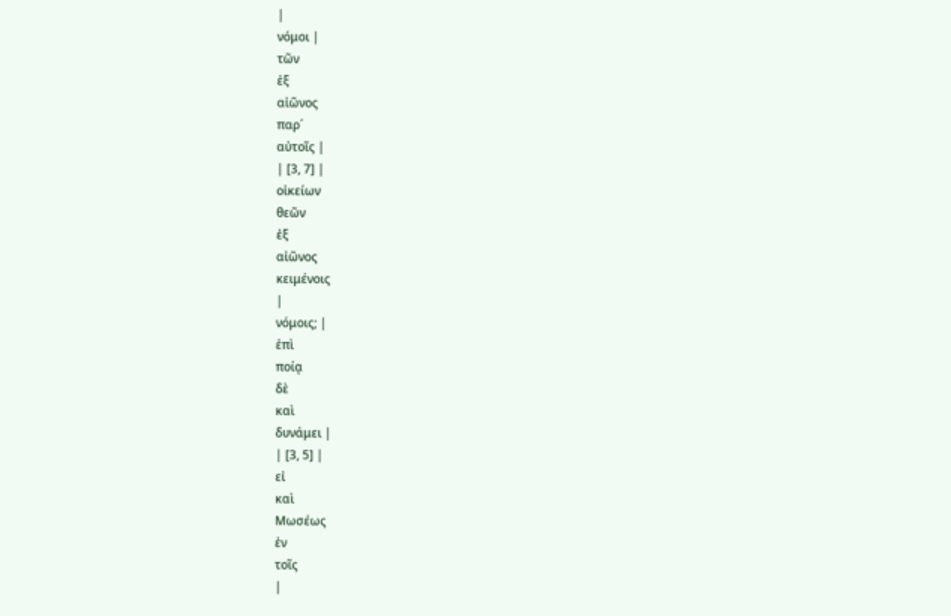|
νόμοι |
τῶν
ἐξ
αἰῶνος
παρ´
αὐτοῖς |
| [3, 7] |
οἰκείων
θεῶν
ἐξ
αἰῶνος
κειμένοις
|
νόμοις; |
ἐπὶ
ποίᾳ
δὲ
καὶ
δυνάμει |
| [3, 5] |
εἰ
καὶ
Μωσέως
ἐν
τοῖς
|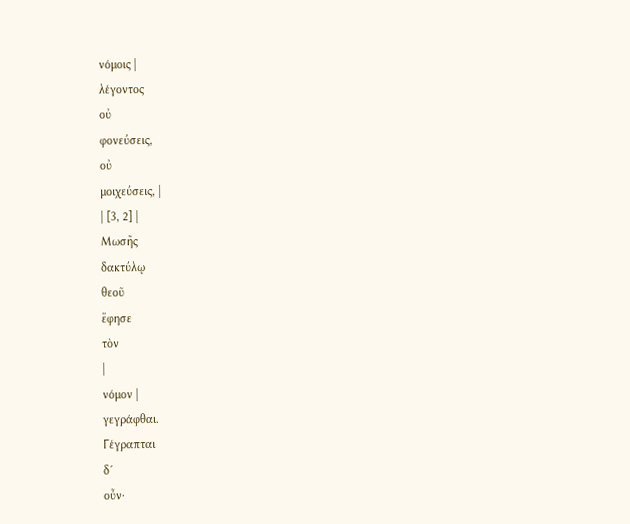νόμοις |
λέγοντος
οὐ
φονεύσεις,
οὐ
μοιχεύσεις, |
| [3, 2] |
Μωσῆς
δακτύλῳ
θεοῦ
ἔφησε
τὸν
|
νόμον |
γεγράφθαι.
Γέγραπται
δ´
οὖν·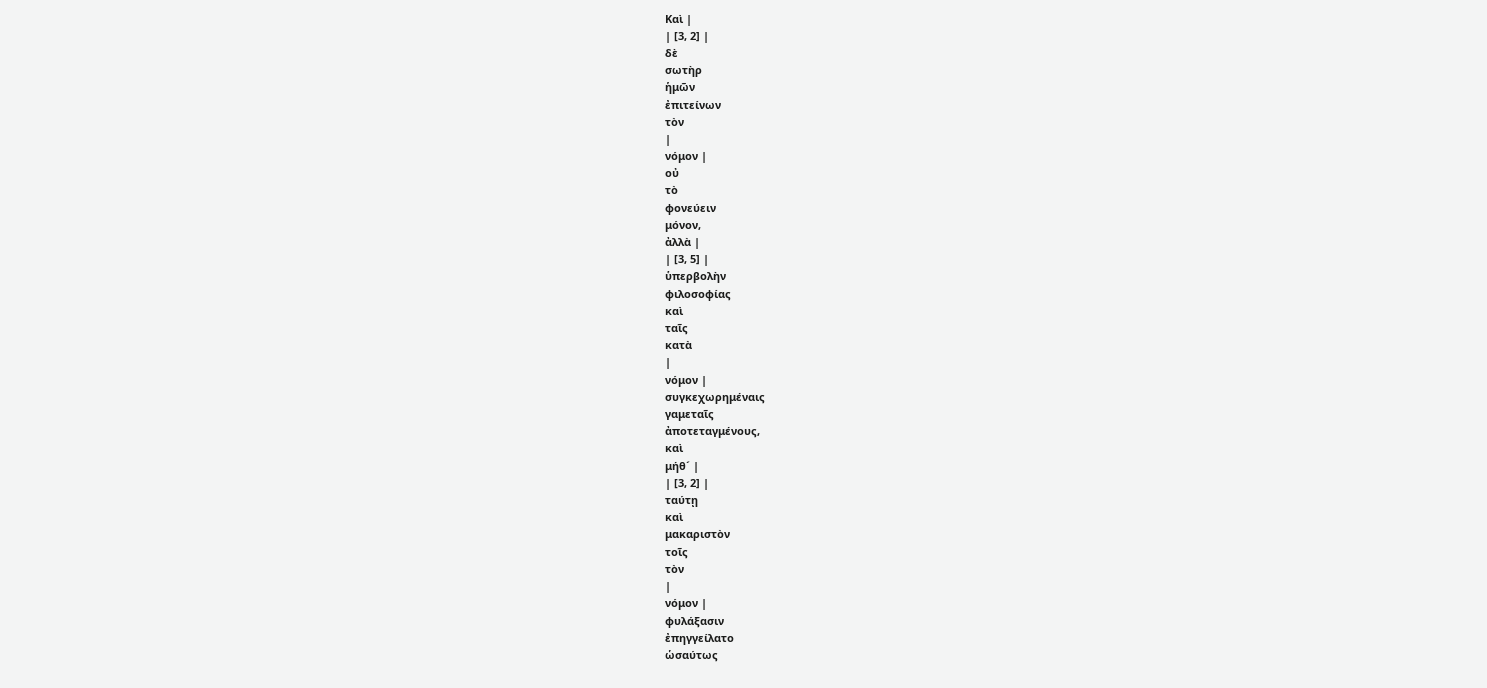Καὶ |
| [3, 2] |
δὲ
σωτὴρ
ἡμῶν
ἐπιτείνων
τὸν
|
νόμον |
οὐ
τὸ
φονεύειν
μόνον,
ἀλλὰ |
| [3, 5] |
ὑπερβολὴν
φιλοσοφίας
καὶ
ταῖς
κατὰ
|
νόμον |
συγκεχωρημέναις
γαμεταῖς
ἀποτεταγμένους,
καὶ
μήθ´ |
| [3, 2] |
ταύτῃ
καὶ
μακαριστὸν
τοῖς
τὸν
|
νόμον |
φυλάξασιν
ἐπηγγείλατο
ὡσαύτως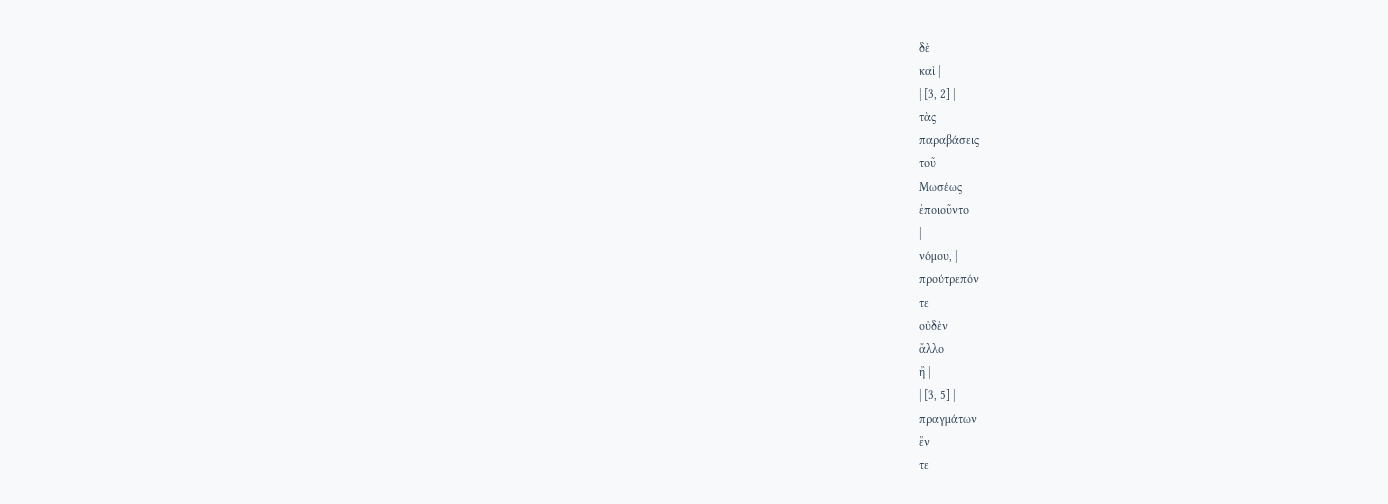δὲ
καὶ |
| [3, 2] |
τὰς
παραβάσεις
τοῦ
Μωσέως
ἐποιοῦντο
|
νόμου, |
προύτρεπόν
τε
οὐδὲν
ἄλλο
ἢ |
| [3, 5] |
πραγμάτων
ἔν
τε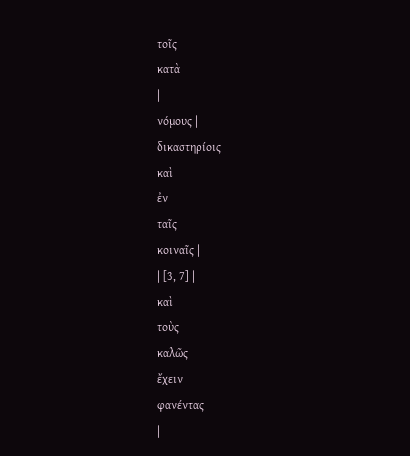τοῖς
κατὰ
|
νόμους |
δικαστηρίοις
καὶ
ἐν
ταῖς
κοιναῖς |
| [3, 7] |
καὶ
τοὺς
καλῶς
ἔχειν
φανέντας
|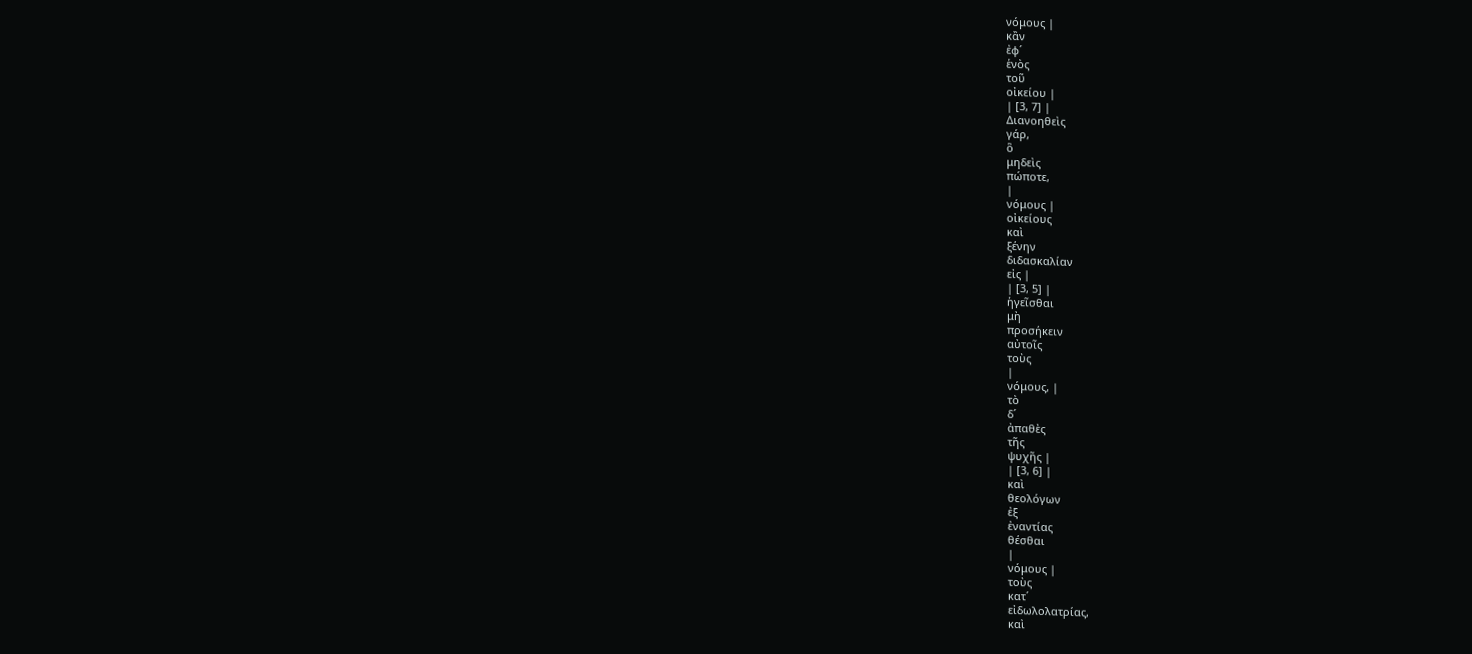νόμους |
κἂν
ἐφ´
ἑνὸς
τοῦ
οἰκείου |
| [3, 7] |
Διανοηθεὶς
γάρ,
ὃ
μηδεὶς
πώποτε,
|
νόμους |
οἰκείους
καὶ
ξένην
διδασκαλίαν
εἰς |
| [3, 5] |
ἡγεῖσθαι
μὴ
προσήκειν
αὐτοῖς
τοὺς
|
νόμους, |
τὸ
δ´
ἀπαθὲς
τῆς
ψυχῆς |
| [3, 6] |
καὶ
θεολόγων
ἐξ
ἐναντίας
θέσθαι
|
νόμους |
τοὺς
κατ´
εἰδωλολατρίας,
καὶ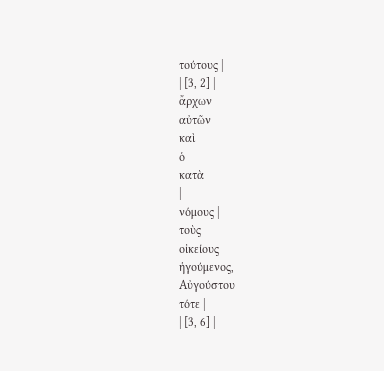τούτους |
| [3, 2] |
ἄρχων
αὐτῶν
καὶ
ὁ
κατὰ
|
νόμους |
τοὺς
οἰκείους
ἡγούμενος,
Αὐγούστου
τότε |
| [3, 6] |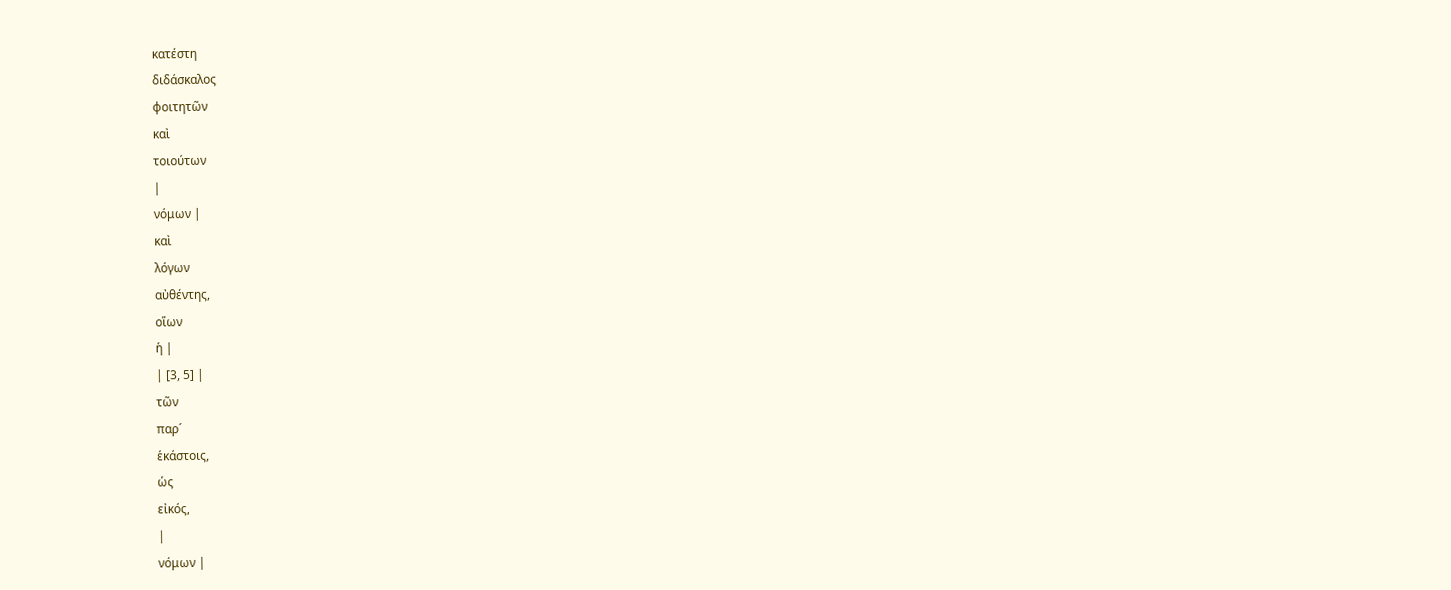κατέστη
διδάσκαλος
φοιτητῶν
καὶ
τοιούτων
|
νόμων |
καὶ
λόγων
αὐθέντης,
οἵων
ἡ |
| [3, 5] |
τῶν
παρ´
ἑκάστοις,
ὡς
εἰκός,
|
νόμων |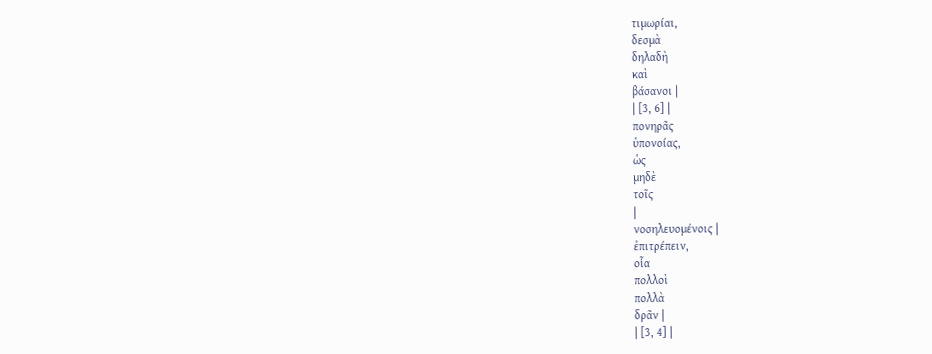τιμωρίαι,
δεσμὰ
δηλαδὴ
καὶ
βάσανοι |
| [3, 6] |
πονηρᾶς
ὑπονοίας,
ὡς
μηδὲ
τοῖς
|
νοσηλευομένοις |
ἐπιτρέπειν,
οἷα
πολλοὶ
πολλὰ
δρᾶν |
| [3, 4] |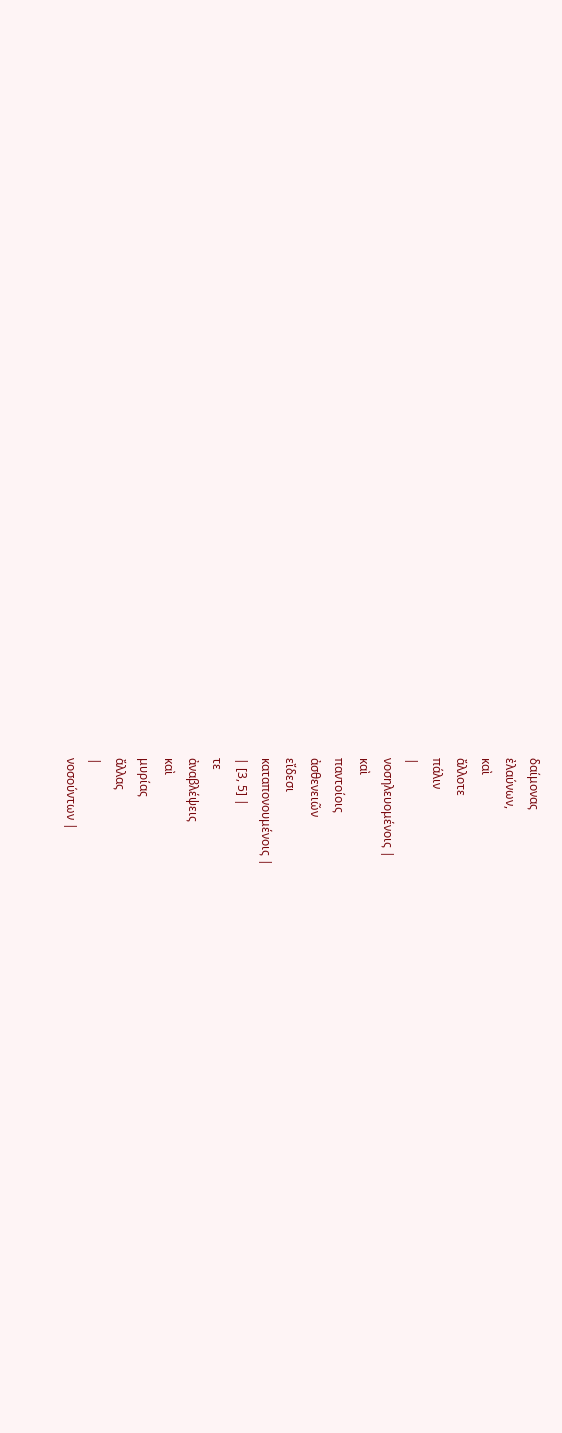δαίμονας
ἐλαύνων,
καὶ
ἄλλοτε
πάλιν
|
νοσηλευομένοις |
καὶ
παντοίοις
ἀσθενειῶν
εἴδεσι
καταπονουμένοις |
| [3, 5] |
τε
ἀναβλέψεις
καὶ
μυρίας
ἄλλας
|
νοσούντων |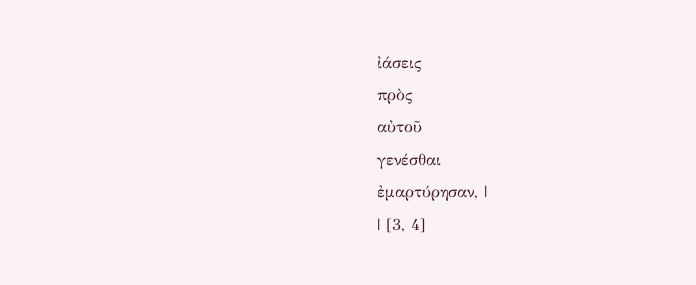ἰάσεις
πρὸς
αὐτοῦ
γενέσθαι
ἐμαρτύρησαν, |
| [3, 4]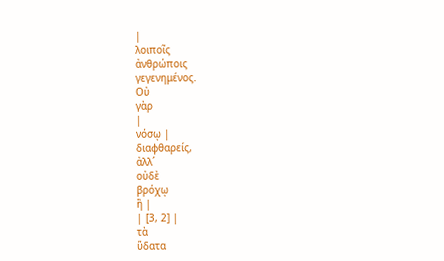|
λοιποῖς
ἀνθρώποις
γεγενημένος.
Οὐ
γὰρ
|
νόσῳ |
διαφθαρείς,
ἀλλ´
οὐδὲ
βρόχῳ
ἢ |
| [3, 2] |
τὰ
ὕδατα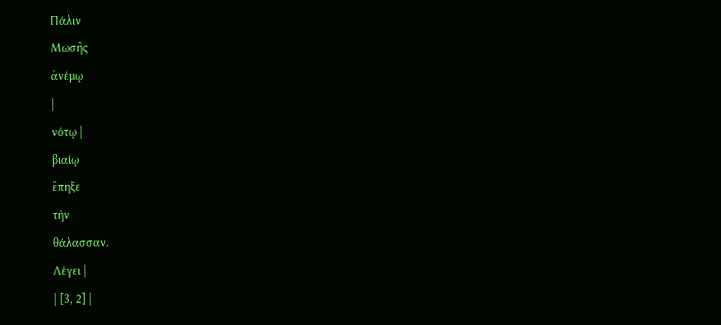Πάλιν
Μωσῆς
ἀνέμῳ
|
νότῳ |
βιαίῳ
ἔπηξε
τὴν
θάλασσαν.
Λέγει |
| [3, 2] |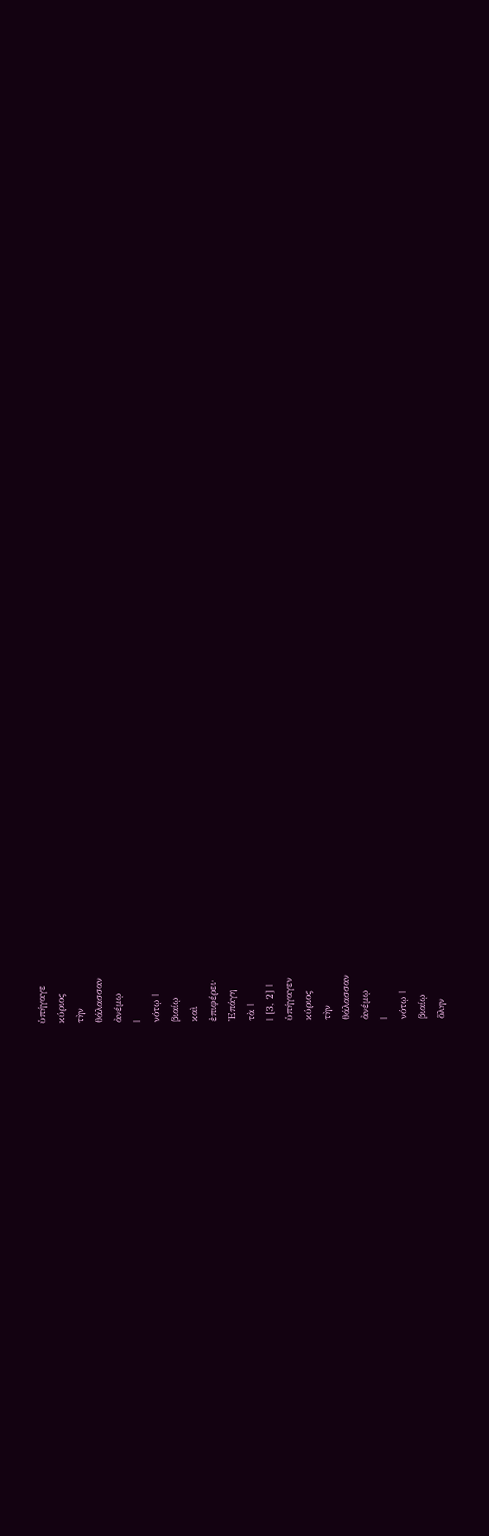ὑπήγαγε
κύριος
τὴν
θάλασσαν
ἀνέμῳ
|
νότῳ |
βιαίῳ
καὶ
ἐπιφέρει·
Ἐπάγη
τὰ |
| [3, 2] |
ὑπήγαγεν
κύριος
τὴν
θάλασσαν
ἀνέμῳ
|
νότῳ |
βιαίῳ
ὅλην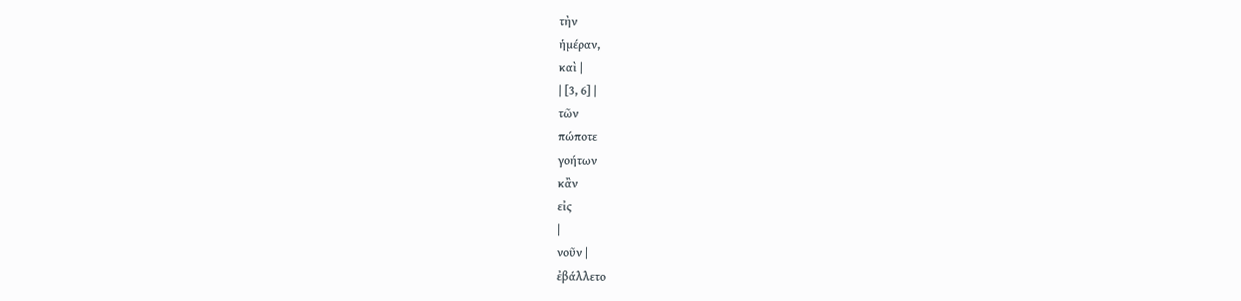τὴν
ἡμέραν,
καὶ |
| [3, 6] |
τῶν
πώποτε
γοήτων
κἂν
εἰς
|
νοῦν |
ἐβάλλετο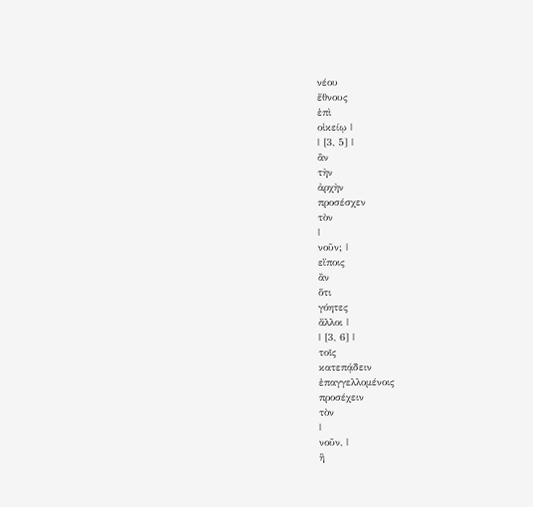νέου
ἔθνους
ἐπὶ
οἰκείῳ |
| [3, 5] |
ἂν
τὴν
ἀρχὴν
προσέσχεν
τὸν
|
νοῦν; |
εἴποις
ἂν
ὅτι
γόητες
ἄλλοι |
| [3, 6] |
τοῖς
κατεπᾴδειν
ἐπαγγελλομένοις
προσέχειν
τὸν
|
νοῦν, |
ἢ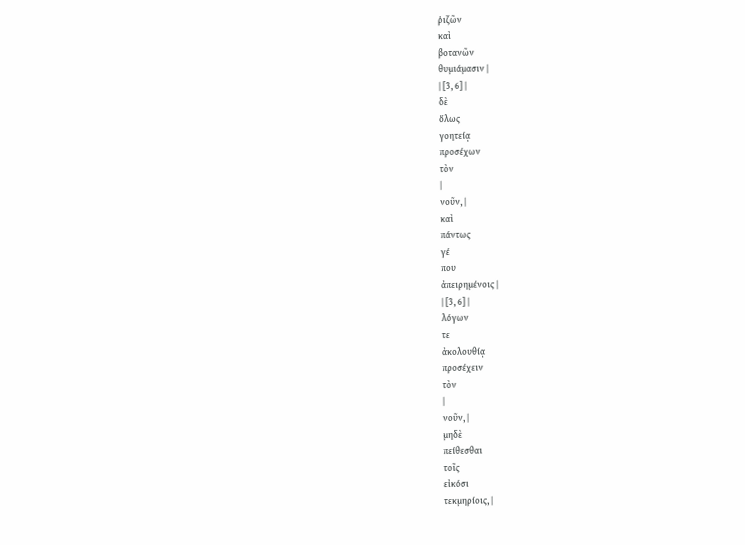ῥιζῶν
καὶ
βοτανῶν
θυμιάμασιν |
| [3, 6] |
δὲ
ὅλως
γοητείᾳ
προσέχων
τὸν
|
νοῦν, |
καὶ
πάντως
γέ
που
ἀπειρημένοις |
| [3, 6] |
λόγων
τε
ἀκολουθίᾳ
προσέχειν
τὸν
|
νοῦν, |
μηδὲ
πείθεσθαι
τοῖς
εἰκόσι
τεκμηρίοις, |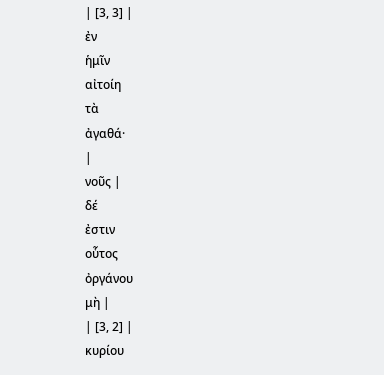| [3, 3] |
ἐν
ἡμῖν
αἰτοίη
τὰ
ἀγαθά·
|
νοῦς |
δέ
ἐστιν
οὗτος
ὀργάνου
μὴ |
| [3, 2] |
κυρίου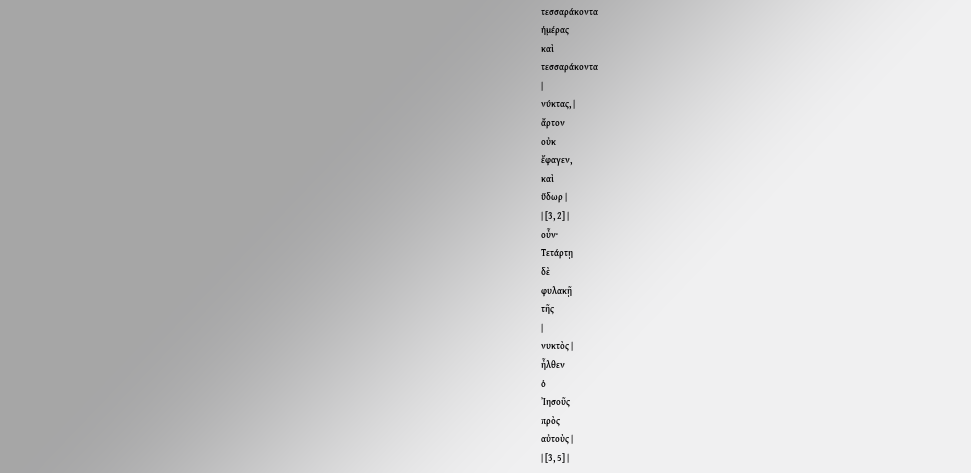τεσσαράκοντα
ἡμέρας
καὶ
τεσσαράκοντα
|
νύκτας, |
ἄρτον
οὐκ
ἔφαγεν,
καὶ
ὕδωρ |
| [3, 2] |
οὖν·
Τετάρτῃ
δὲ
φυλακῇ
τῆς
|
νυκτὸς |
ἦλθεν
ὁ
Ἰησοῦς
πρὸς
αὐτοὺς |
| [3, 5] |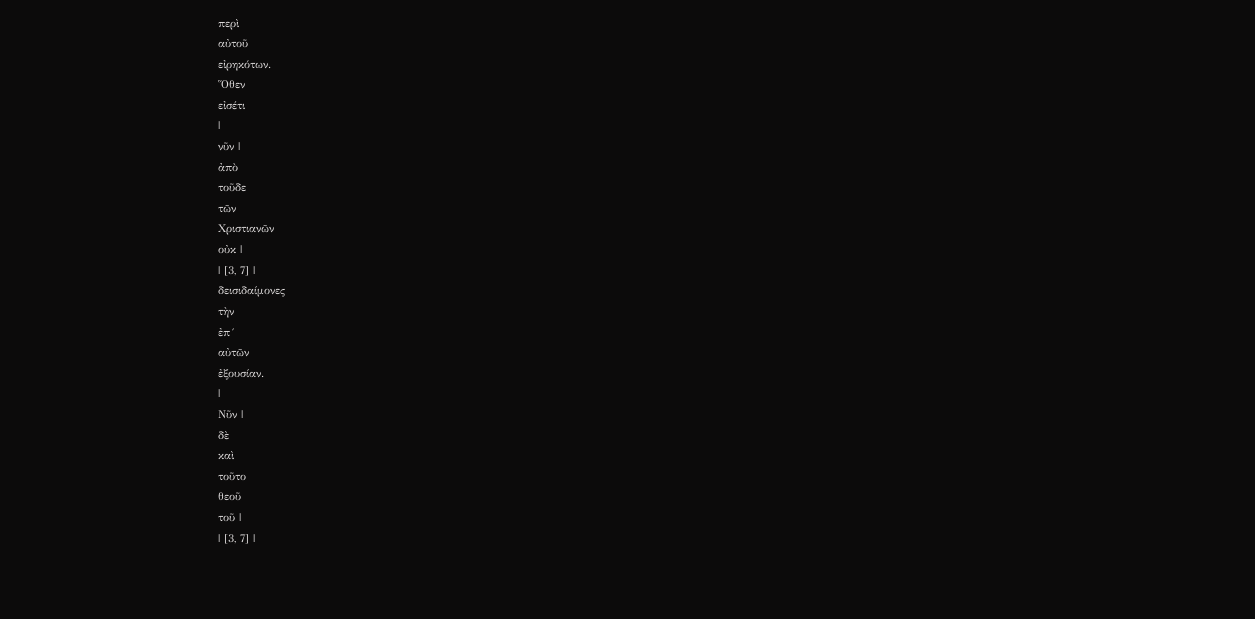περὶ
αὐτοῦ
εἰρηκότων.
Ὅθεν
εἰσέτι
|
νῦν |
ἀπὸ
τοῦδε
τῶν
Χριστιανῶν
οὐκ |
| [3, 7] |
δεισιδαίμονες
τὴν
ἐπ´
αὐτῶν
ἐξουσίαν.
|
Νῦν |
δὲ
καὶ
τοῦτο
θεοῦ
τοῦ |
| [3, 7] |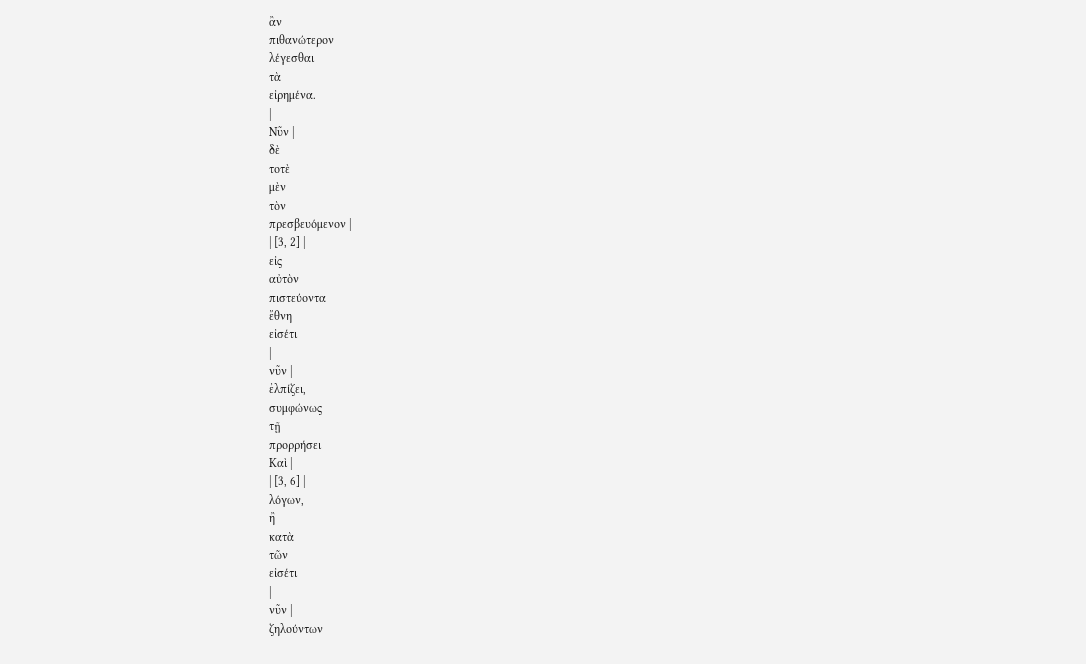ἂν
πιθανώτερον
λέγεσθαι
τὰ
εἰρημένα.
|
Νῦν |
δὲ
τοτὲ
μὲν
τὸν
πρεσβευόμενον |
| [3, 2] |
εἰς
αὐτὸν
πιστεύοντα
ἔθνη
εἰσέτι
|
νῦν |
ἐλπίζει,
συμφώνως
τῇ
προρρήσει
Καὶ |
| [3, 6] |
λόγων,
ἢ
κατὰ
τῶν
εἰσέτι
|
νῦν |
ζηλούντων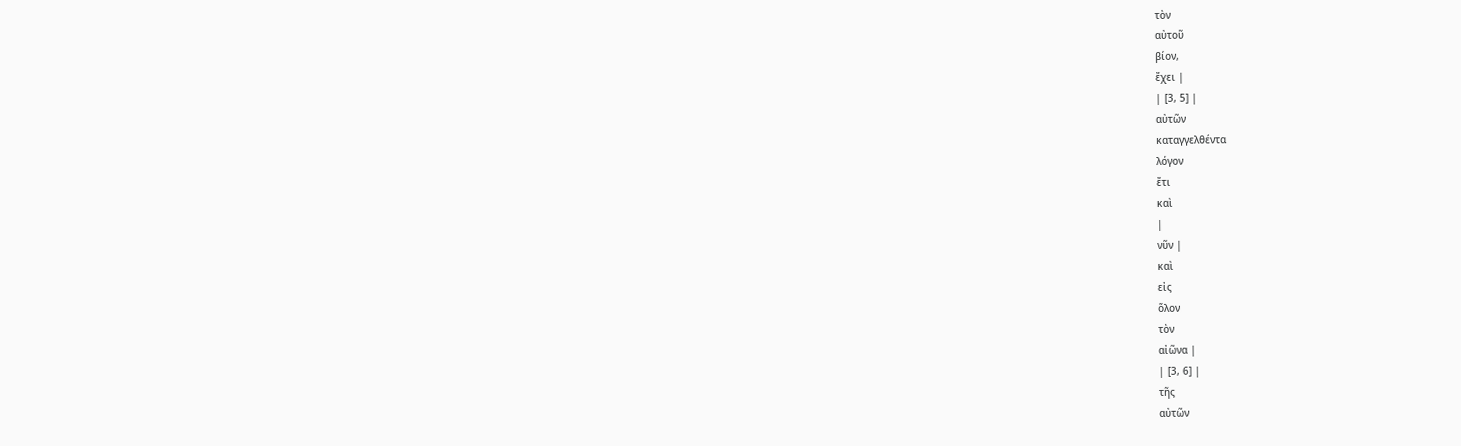τὸν
αὐτοῦ
βίον,
ἔχει |
| [3, 5] |
αὐτῶν
καταγγελθέντα
λόγον
ἔτι
καὶ
|
νῦν |
καὶ
εἰς
ὅλον
τὸν
αἰῶνα |
| [3, 6] |
τῆς
αὐτῶν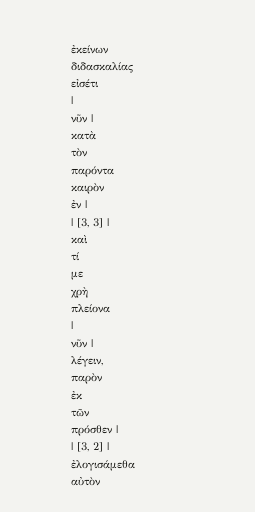ἐκείνων
διδασκαλίας
εἰσέτι
|
νῦν |
κατὰ
τὸν
παρόντα
καιρὸν
ἐν |
| [3, 3] |
καὶ
τί
με
χρὴ
πλείονα
|
νῦν |
λέγειν,
παρὸν
ἐκ
τῶν
πρόσθεν |
| [3, 2] |
ἐλογισάμεθα
αὐτὸν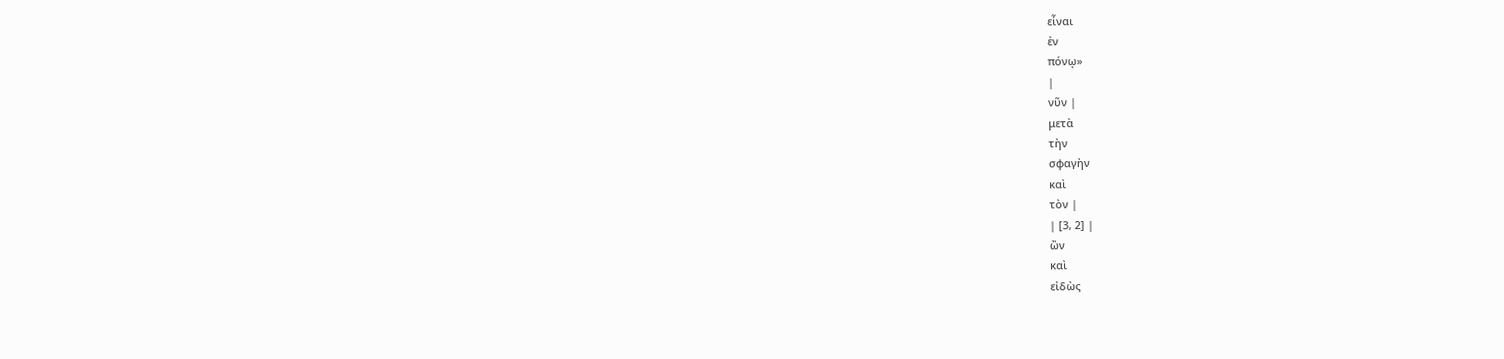εἶναι
ἐν
πόνῳ»
|
νῦν |
μετὰ
τὴν
σφαγὴν
καὶ
τὸν |
| [3, 2] |
ὢν
καὶ
εἰδὼς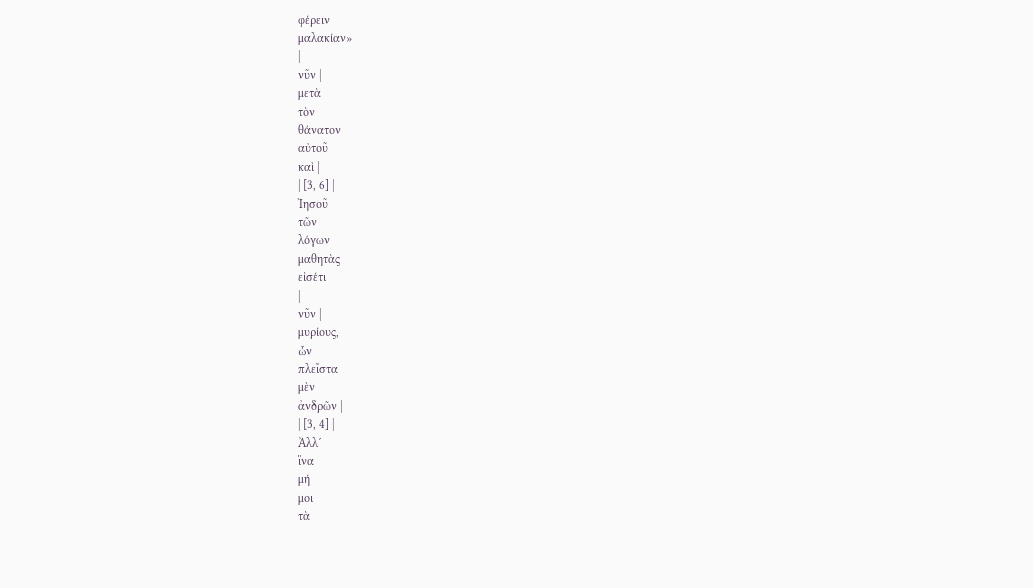φέρειν
μαλακίαν»
|
νῦν |
μετὰ
τὸν
θάνατον
αὐτοῦ
καὶ |
| [3, 6] |
Ἰησοῦ
τῶν
λόγων
μαθητὰς
εἰσέτι
|
νῦν |
μυρίους,
ὧν
πλεῖστα
μὲν
ἀνδρῶν |
| [3, 4] |
Ἀλλ´
ἵνα
μή
μοι
τὰ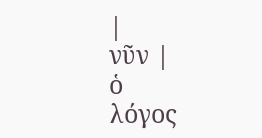|
νῦν |
ὁ
λόγος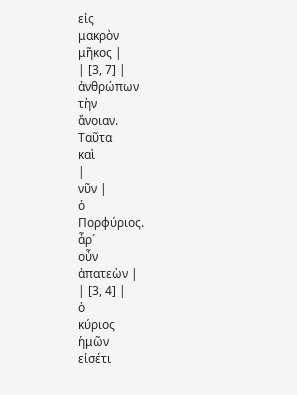εἰς
μακρὸν
μῆκος |
| [3, 7] |
ἀνθρώπων
τὴν
ἄνοιαν.
Ταῦτα
καὶ
|
νῦν |
ὁ
Πορφύριος.
ἆρ´
οὖν
ἀπατεὼν |
| [3, 4] |
ὁ
κύριος
ἡμῶν
εἰσέτι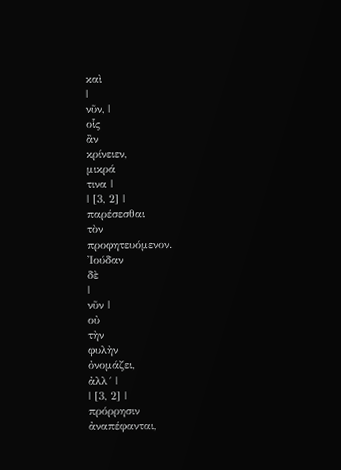καὶ
|
νῦν, |
οἷς
ἂν
κρίνειεν,
μικρά
τινα |
| [3, 2] |
παρέσεσθαι
τὸν
προφητευόμενον.
Ἰούδαν
δὲ
|
νῦν |
οὐ
τὴν
φυλὴν
ὀνομάζει,
ἀλλ´ |
| [3, 2] |
πρόρρησιν
ἀναπέφανται,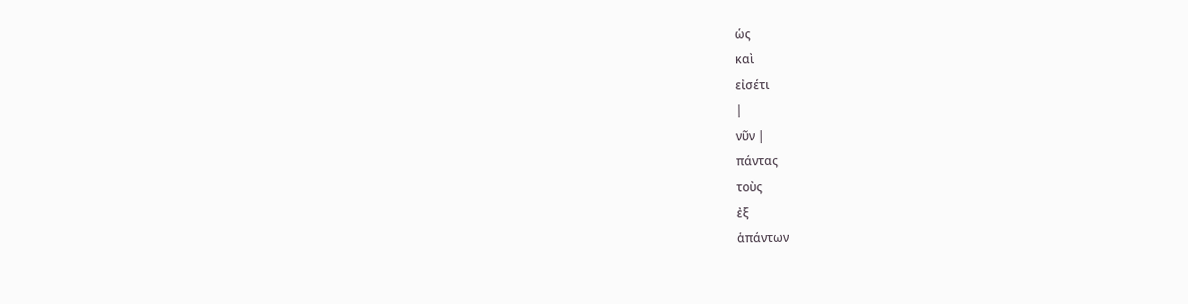ὡς
καὶ
εἰσέτι
|
νῦν |
πάντας
τοὺς
ἐξ
ἁπάντων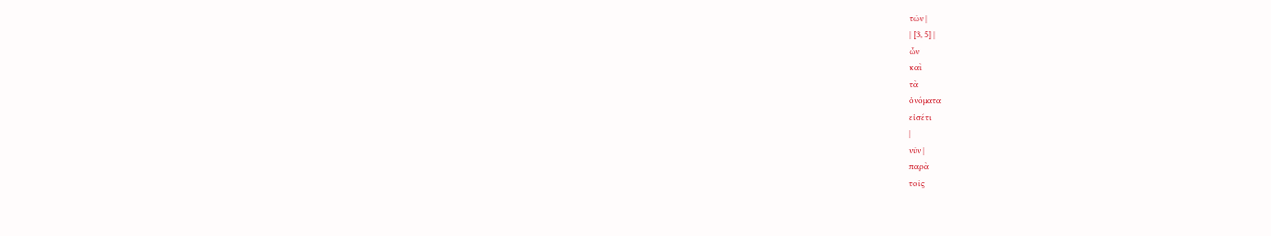τῶν |
| [3, 5] |
ὧν
καὶ
τὰ
ὀνόματα
εἰσέτι
|
νῦν |
παρὰ
τοῖς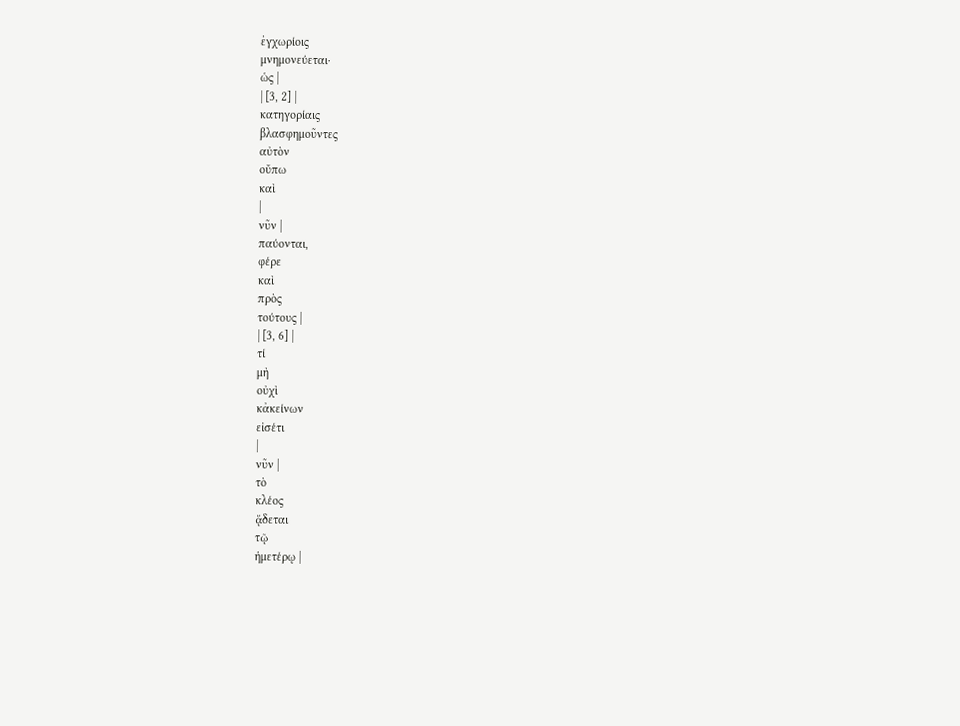ἐγχωρίοις
μνημονεύεται·
ὡς |
| [3, 2] |
κατηγορίαις
βλασφημοῦντες
αὐτὸν
οὔπω
καὶ
|
νῦν |
παύονται,
φέρε
καὶ
πρὸς
τούτους |
| [3, 6] |
τί
μὴ
οὐχὶ
κἀκείνων
εἰσέτι
|
νῦν |
τὸ
κλέος
ᾄδεται
τῷ
ἡμετέρῳ |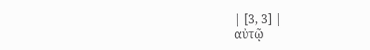| [3, 3] |
αὐτῷ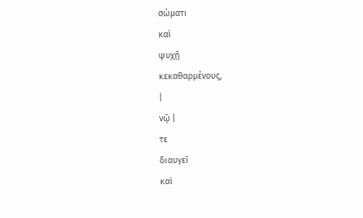σώματι
καὶ
ψυχῇ
κεκαθαρμένους,
|
νῷ |
τε
διαυγεῖ
καὶ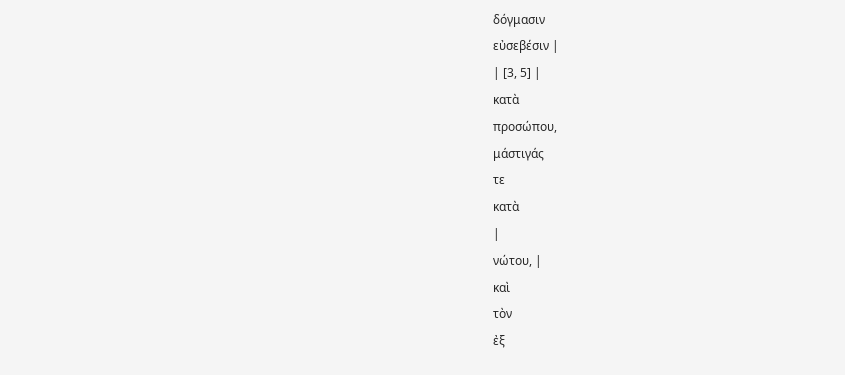δόγμασιν
εὐσεβέσιν |
| [3, 5] |
κατὰ
προσώπου,
μάστιγάς
τε
κατὰ
|
νώτου, |
καὶ
τὸν
ἐξ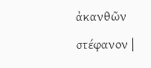ἀκανθῶν
στέφανον |